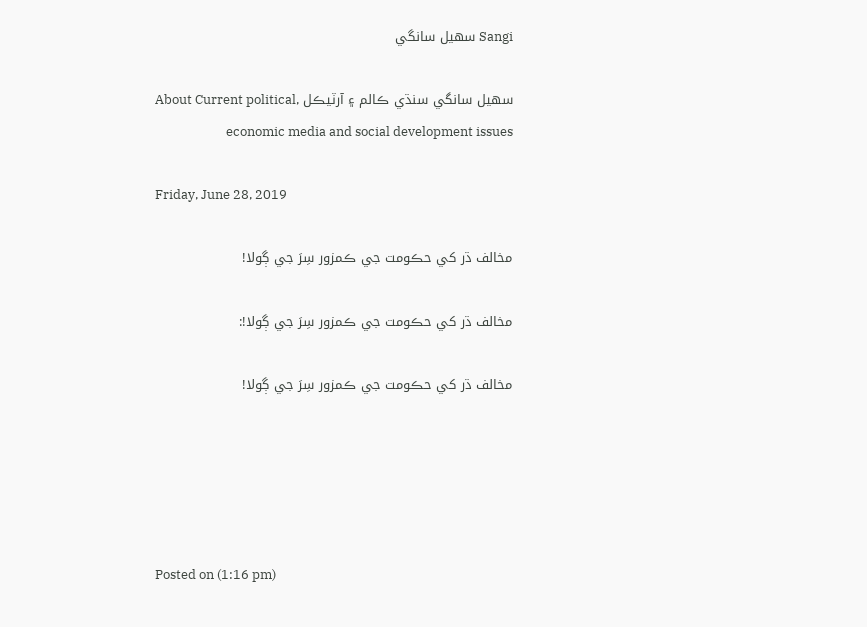Sangi سهيل سانگي

سهيل سانگي سنڌي ڪالم ۽ آرٽيڪل About Current political, economic media and social development issues

Friday, June 28, 2019

مخالف ڌر کي حڪومت جي ڪمزور سِرَ جي ڳولا!

مخالف ڌر کي حڪومت جي ڪمزور سِرَ جي ڳولا!:

مخالف ڌر کي حڪومت جي ڪمزور سِرَ جي ڳولا!





Posted on (1:16 pm)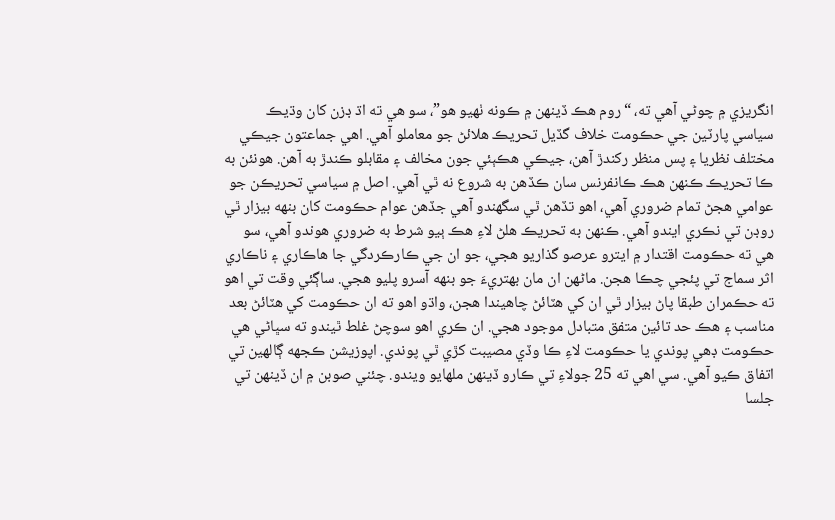انگريزي ۾ چوڻي آهي ته، “روم هڪ ڏينهن ۾ ڪونه ٺهيو هو”، سو هي ته اڌ ڊزن کان وڌيڪ سياسي پارٽين جي حڪومت خلاف گڏيل تحريڪ هلائڻ جو معاملو آهي. اهي جماعتون جيڪي مختلف نظريا ۽ پس منظر رکندڙ آهن، جيڪي هڪٻئي جون مخالف ۽ مقابلو ڪندڙ به آهن. هونئن به ڪا تحريڪ ڪنهن هڪ ڪانفرنس سان ڪڏهن به شروع نه ٿي آهي. اصل ۾ سياسي تحريڪن جو عوامي هجڻ تمام ضروري آهي، اهو تڏهن ٿي سگهندو آهي جڏهن عوام حڪومت کان بنهه بيزار ٿي روڊن تي نڪري ايندو آهي. ڪنهن به تحريڪ هلڻ لاءِ هڪ ٻيو شرط به ضروري هوندو آهي، سو هي ته حڪومت اقتدار ۾ ايترو عرصو گذاريو هجي، جو ان جي ڪارڪردگي جا هاڪاري ۽ ناڪاري اثر سماج تي پئجي چڪا هجن. ماڻهن ان مان بهتريءَ جو بنهه آسرو پليو هجي. ساڳئي وقت تي اهو ته حڪمران طبقا پاڻ بيزار ٿي ان کي هٽائڻ چاهيندا هجن، واڌو اهو ته ان حڪومت کي هٽائڻ بعد مناسب ۽ هڪ حد تائين متفق متبادل موجود هجي. ان ڪري اهو سوچڻ غلط ٿيندو ته سڀاڻي هي حڪومت ڊهي پوندي يا حڪومت لاءِ ڪا وڏي مصيبت کڙي ٿي پوندي. اپوزيشن ڪجهه ڳالهين تي اتفاق ڪيو آهي. سي اهي ته 25 جولاءِ تي ڪارو ڏينهن ملهايو ويندو. چئني صوبن ۾ ان ڏينهن تي جلسا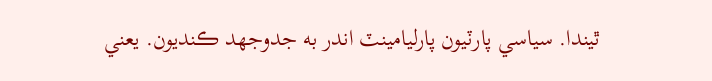ٿيندا. سياسي پارٽيون پارليامينٽ اندر به جدوجهد ڪنديون. يعني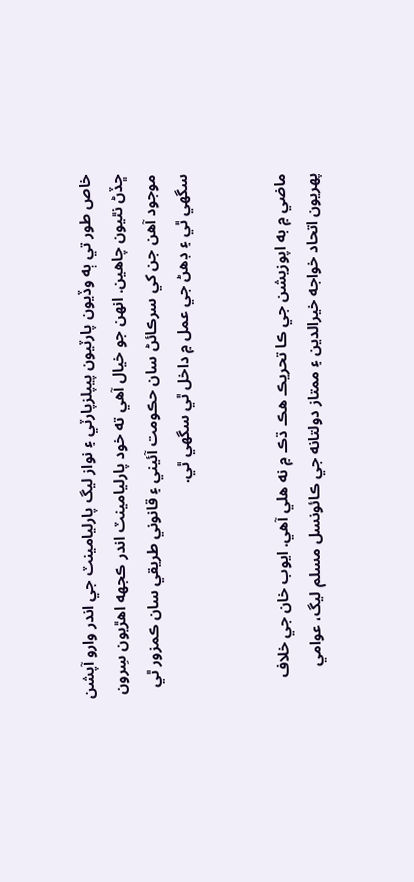خاص طور تي ٻه وڏيون پارٽيون پيپلزپارٽي ۽ نواز ليگ پارليامينٽ جي اندر وارو آپشن ڇڏڻ نٿيون چاهين. انهن جو خيال آهي ته خود پارليامينٽ اندر ڪجهه اهڙيون سِرون موجود آهن جن کي سرڪائڻ سان حڪومت آئيني ۽ قانوني طريقي سان ڪمزور ٿي سگهي ٿي ۽ ڊهڻ جي عمل ۾ داخل ٿي سگهي ٿي.


ماضي ۾ به اپوزيشن جي ڪا تحريڪ هڪ ڌڪ ۾ نه هلي آهي. ايوب خان جي خلاف پهريون اتحاد خواجه خيرالدين ۽ ممتاز دولتانه جي ڪائونسل مسلم ليگ، عوامي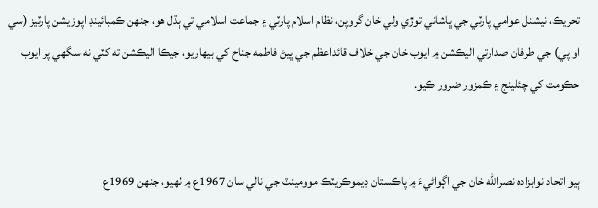تحريڪ، نيشنل عوامي پارٽي جي ڀاشاني توڙي ولي خان گروپن، نظام اسلام پارٽي ۽ جماعت اسلامي تي ٻڌل هو، جنهن ڪمبائينڊ اپوزيشن پارٽيز (سي او پي) جي طرفان صدارتي اليڪشن ۾ ايوب خان جي خلاف قائداعظم جي ڀيڻ فاطمه جناح کي بيهاريو، جيڪا اليڪشن ته کٽي نه سگهي پر ايوب حڪومت کي چئلينج ۽ ڪمزور ضرور ڪيو.


ٻيو اتحاد نوابزاده نصرالله خان جي اڳواڻيءَ ۾ پاڪستان ڊيموڪريٽڪ موومينٽ جي نالي سان 1967ع ۾ ٺهيو، جنهن 1969ع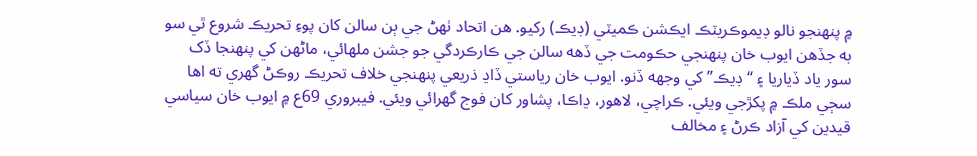۾ پنهنجو نالو ڊيموڪريٽڪ ايڪشن ڪميٽي (ڊيڪ) رکيو. هن اتحاد ٺهڻ جي ٻن سالن کان پوءِ تحريڪ شروع ٿي سو به جڏهن ايوب خان پنهنجي حڪومت جي ڏهه سالن جي ڪارڪردگي جو جشن ملهائي، ماڻهن کي پنهنجا ڏک سور ياد ڏياريا ۽ “ڊيڪ” کي وجهه ڏنو. ايوب خان رياستي ڏاڍ ذريعي پنهنجي خلاف تحريڪ روڪڻ گهري ته اها سڄي ملڪ ۾ پکڙجي ويئي. ڪراچي، لاهور، ڍاڪا، پشاور کان فوج گهرائي ويئي. فيبروري 69ع ۾ ايوب خان سياسي قيدين کي آزاد ڪرڻ ۽ مخالف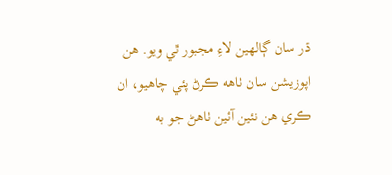ڌر سان ڳالهين لاءِ مجبور ٿي ويو. هن اپوزيشن سان ٺاهه ڪرڻ پئي چاهيو، ان ڪري هن نئين آئين ٺاهڻ جو به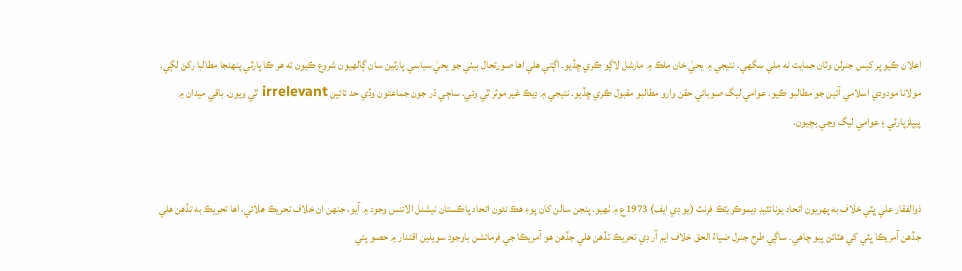اعلان ڪيو پر کيس جنرلن وٽان حمايت نه ملي سگهي. نتيجي ۾ يحيٰ خان ملڪ ۾ مارشل لاڳو ڪري ڇڏيو. اڳتي هلي اها صورتحال بيٺي جو يحيٰ سياسي پارٽين سان ڳالهيون شروع ڪيون ته هر ڪا پارٽي پنهنجا مطالبا رکڻ لڳي. مولانا مودودي اسلامي آئين جو مطالبو ڪيو. عوامي ليگ صوبائي حقن وارو مطالبو مقبول ڪري ڇڏيو. نتيجي ۾ ڊيڪ غير موثر ٿي وئي. ساڄي ڌر جون جماعتون وڏي حد تائين irrelevant ٿي ويون. باقي ميدان ۾ پيپلزپارٽي ۽ عوامي ليگ وڃي بچيون.


ذوالفقار علي ڀٽي خلاف به پهريون اتحاد يونائٽيڊ ڊيموڪريٽڪ فرنٽ (يو ڊي ايف) 1973ع ۾ ٺهيو. پنجن سالن کان پوءِ هڪ نئون اتحاد پاڪستان نيشنل الائنس وجود ۾ آيو، جنهن ان خلاف تحريڪ هلائي، اها تحريڪ به تڏهن هلي جڏهن آمريڪا ڀٽي کي هٽائڻ پيو چاهي. ساڳي طرح جنرل ضياءُ الحق خلاف ايم آر ڊي تحريڪ تڏهن هلي جڏهن هو آمريڪا جي فرمائشن باوجود سويلين اقتدار ۾ حصو پتي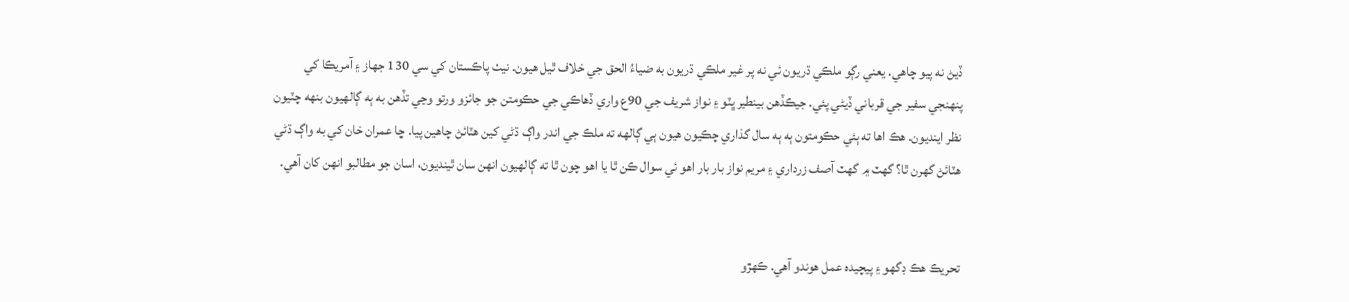ڏيڻ نه پيو چاهي. يعني رڳو ملڪي ڌريون ئي نه پر غير ملڪي ڌريون به ضياءُ الحق جي خلاف ٿيل هيون. نيٺ پاڪستان کي سي 130 جهاز ۽ آمريڪا کي پنهنجي سفير جي قرباني ڏيڻي پئي. جيڪڏهن بينطير ڀٽو ۽ نواز شريف جي 90ع واري ڏهاڪي جي حڪومتن جو جائزو ورتو وڃي تڏهن به ٻه ڳالهيون بنهه چٽيون نظر اينديون. هڪ اها ته ٻئي حڪومتون ٻه ٻه سال گذاري چڪيون هيون ٻي ڳالهه ته ملڪ جي اندر واڳ ڌڻي کين هٽائڻ چاهين پيا. ڇا عمران خان کي به واڳ ڌڻي هٽائڻ گهرن ٿا؟ گهٽ ۾ گهٽ آصف زرداري ۽ مريم نواز بار بار اهو ئي سوال ڪن ٿا يا اهو چون ٿا ته ڳالهيون انهن سان ٿينديون، اسان جو مطالبو انهن کان آهي.


تحريڪ هڪ ڊگهو ۽ پيچيده عمل هوندو آهي. ڪهڙو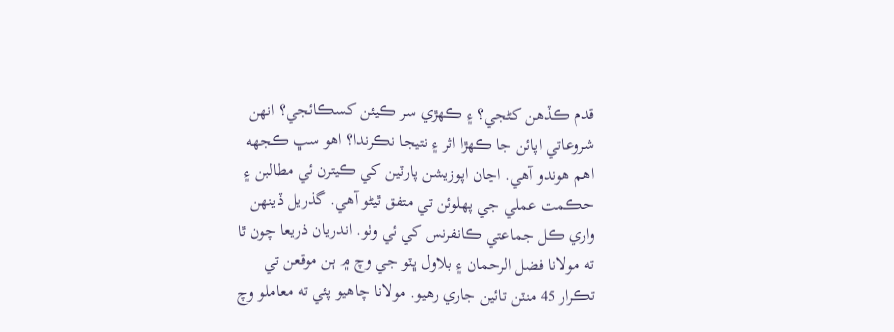قدم ڪڏهن کڻجي؟ ۽ ڪهڙي سر ڪيئن کسڪائجي؟ انهن شروعاتي اپائن جا ڪهڙا اثر ۽ نتيجا نڪرندا؟ اهو سڀ ڪجهه اهم هوندو آهي. اڃان اپوزيشن پارٽين کي ڪيترن ئي مطالبن ۽ حڪمت عملي جي پهلوئن تي متفق ٿيڻو آهي. گذريل ڏينهن واري ڪل جماعتي ڪانفرنس کي ئي وٺو. اندريان ذريعا چون ٿا ته مولانا فضل الرحمان ۽ بلاول ڀٽو جي وچ ۾ ٻن موقعن تي تڪرار 45 منٽن تائين جاري رهيو. مولانا چاهيو پئي ته معاملو وچ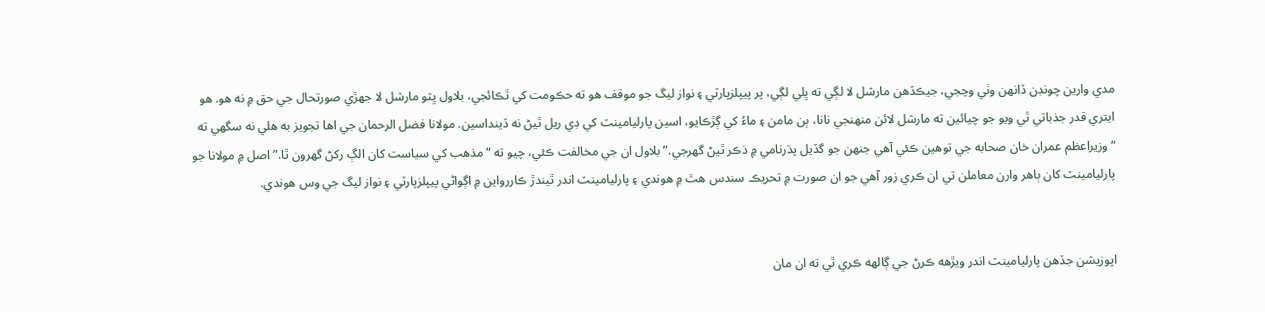مدي وارين چونڊن ڏانهن وٺي وڃجي، جيڪڏهن مارشل لا لڳي ته ڀلي لڳي، پر پيپلزپارٽي ۽ نواز ليگ جو موقف هو ته حڪومت کي ٿڪائجي، بلاول ڀٽو مارشل لا جهڙي صورتحال جي حق ۾ نه هو. هو ايتري قدر جذباتي ٿي ويو جو چيائين ته مارشل لائن منهنجي نانا، ٻن مامن ۽ ماءُ کي ڳڙڪايو، اسين پارليامينٽ کي ڊي ريل ٿيڻ نه ڏينداسين. مولانا فضل الرحمان جي اها تجويز به هلي نه سگهي ته “وزيراعظم عمران خان صحابه جي توهين ڪئي آهي جنهن جو گڏيل پڌرنامي ۾ ذڪر ٿيڻ گهرجي.” بلاول ان جي مخالفت ڪئي، چيو ته “مذهب کي سياست کان الڳ رکڻ گهرون ٿا.” اصل ۾ مولانا جو پارليامينٽ کان ٻاهر وارن معاملن تي ان ڪري زور آهي جو ان صورت ۾ تحريڪ سندس هٿ ۾ هوندي ۽ پارليامينٽ اندر ٿيندڙ ڪاررواين ۾ اڳواڻي پيپلزپارٽي ۽ نواز ليگ جي وس هوندي.


اپوزيشن جڏهن پارليامينٽ اندر ويڙهه ڪرڻ جي ڳالهه ڪري ٿي ته ان مان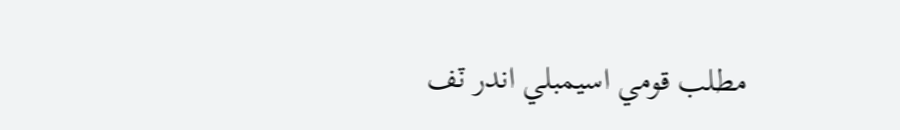مطلب قومي اسيمبلي اندر ٽف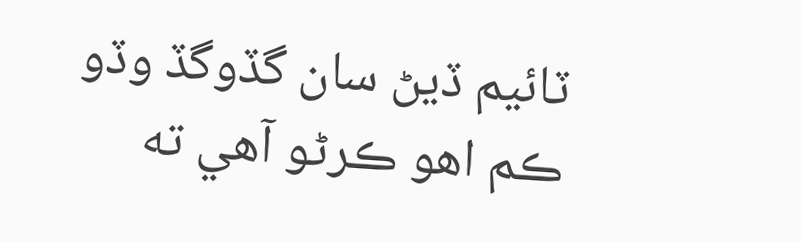ٽائيم ڏيڻ سان گڏوگڏ وڏو ڪم اهو ڪرڻو آهي ته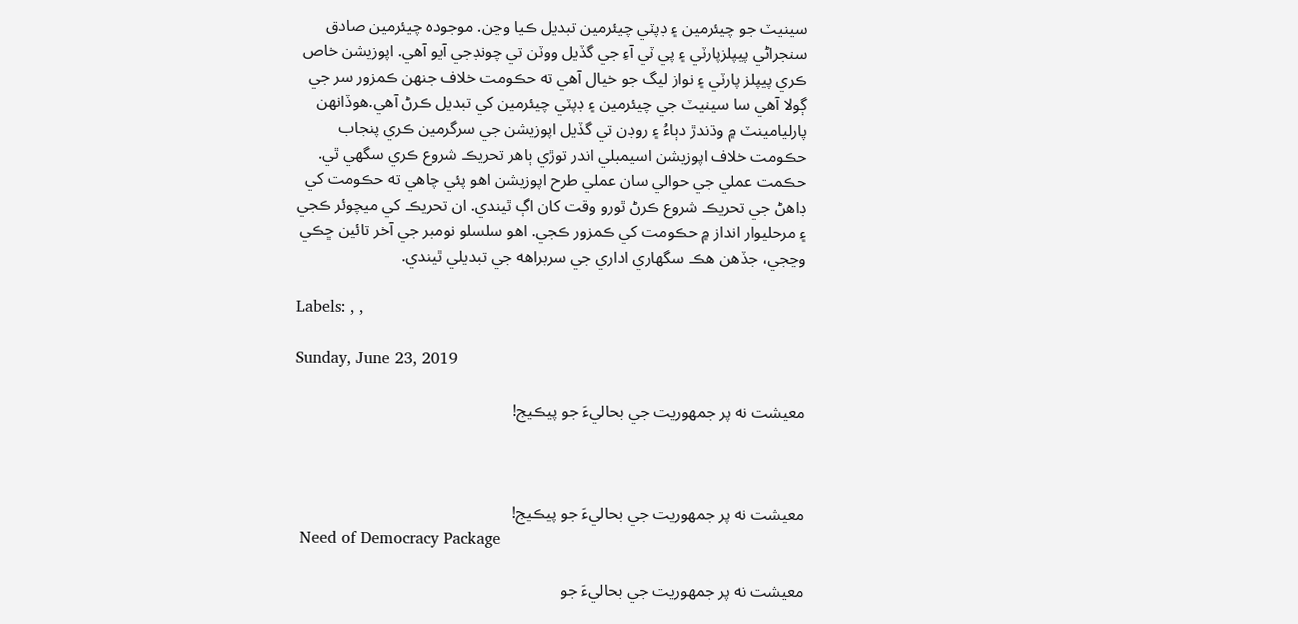سينيٽ جو چيئرمين ۽ ڊپٽي چيئرمين تبديل ڪيا وڃن. موجوده چيئرمين صادق سنجراڻي پيپلزپارٽي ۽ پي ٽي آءِ جي گڏيل ووٽن تي چونڊجي آيو آهي. اپوزيشن خاص ڪري پيپلز پارٽي ۽ نواز ليگ جو خيال آهي ته حڪومت خلاف جنهن ڪمزور سر جي ڳولا آهي سا سينيٽ جي چيئرمين ۽ ڊپٽي چيئرمين کي تبديل ڪرڻ آهي.هوڏانهن پارليامينٽ ۾ وڌندڙ دٻاءُ ۽ روڊن تي گڏيل اپوزيشن جي سرگرمين ڪري پنجاب حڪومت خلاف اپوزيشن اسيمبلي اندر توڙي ٻاهر تحريڪ شروع ڪري سگهي ٿي. حڪمت عملي جي حوالي سان عملي طرح اپوزيشن اهو پئي چاهي ته حڪومت کي ڊاهڻ جي تحريڪ شروع ڪرڻ ٿورو وقت کان اڳ ٿيندي. ان تحريڪ کي ميچوئر ڪجي ۽ مرحليوار انداز ۾ حڪومت کي ڪمزور ڪجي. اهو سلسلو نومبر جي آخر تائين ڇڪي وڃجي، جڏهن هڪ سگهاري اداري جي سربراهه جي تبديلي ٿيندي.

Labels: , ,

Sunday, June 23, 2019

معيشت نه پر جمهوريت جي بحاليءَ جو پيڪيج!



معيشت نه پر جمهوريت جي بحاليءَ جو پيڪيج!
 Need of Democracy Package

معيشت نه پر جمهوريت جي بحاليءَ جو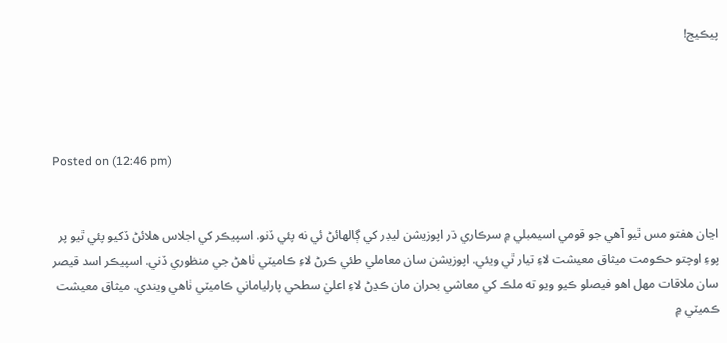پيڪيج!




Posted on (12:46 pm)


اڃان هفتو مس ٿيو آهي جو قومي اسيمبلي ۾ سرڪاري ڌر اپوزيشن ليڊر کي ڳالهائڻ ئي نه پئي ڏنو. اسپيڪر کي اجلاس هلائڻ ڏکيو پئي ٿيو پر پوءِ اوچتو حڪومت ميثاق معيشت لاءِ تيار ٿي ويئي. اپوزيشن سان معاملي طئي ڪرڻ لاءِ ڪاميٽي ٺاهڻ جي منظوري ڏني. اسپيڪر اسد قيصر سان ملاقات مهل اهو فيصلو ڪيو ويو ته ملڪ کي معاشي بحران مان ڪڍڻ لاءِ اعليٰ سطحي پارلياماني ڪاميٽي ٺاهي ويندي. ميثاق معيشت ڪميٽي ۾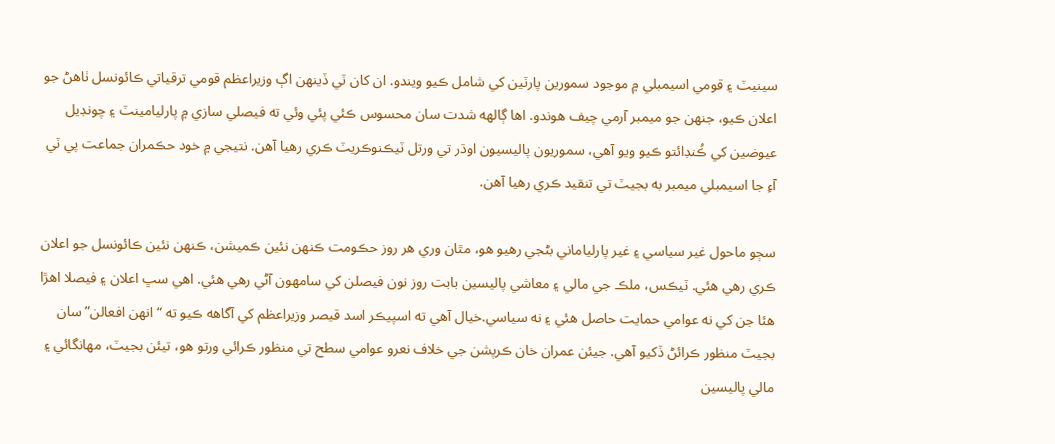سينيٽ ۽ قومي اسيمبلي ۾ موجود سمورين پارٽين کي شامل ڪيو ويندو. ان کان ٽي ڏينهن اڳ وزيراعظم قومي ترقياتي ڪائونسل ٺاهڻ جو اعلان ڪيو، جنهن جو ميمبر آرمي چيف هوندو. اها ڳالهه شدت سان محسوس ڪئي پئي وئي ته فيصلي سازي ۾ پارليامينٽ ۽ چونڊيل عيوضين کي ڪُنڊائتو ڪيو ويو آهي، سموريون پاليسيون اوڌر تي ورتل ٽيڪنوڪريٽ ڪري رهيا آهن. نتيجي ۾ خود حڪمران جماعت پي ٽي آءِ جا اسيمبلي ميمبر به بجيٽ تي تنقيد ڪري رهيا آهن.

سڄو ماحول غير سياسي ۽ غير پارلياماني بڻجي رهيو هو، مٿان وري هر روز حڪومت ڪنهن نئين ڪميشن، ڪنهن نئين ڪائونسل جو اعلان ڪري رهي هئي. ٽيڪس، ملڪ جي مالي ۽ معاشي پاليسين بابت روز نون فيصلن کي سامهون آڻي رهي هئي. اهي سڀ اعلان ۽ فيصلا اهڙا هئا جن کي نه عوامي حمايت حاصل هئي ۽ نه سياسي.خيال آهي ته اسپيڪر اسد قيصر وزيراعظم کي آگاهه ڪيو ته “انهن افعالن” سان بجيٽ منظور ڪرائڻ ڏکيو آهي. جيئن عمران خان ڪرپشن جي خلاف نعرو عوامي سطح تي منظور ڪرائي ورتو هو، تيئن بجيٽ، مهانگائي ۽ مالي پاليسين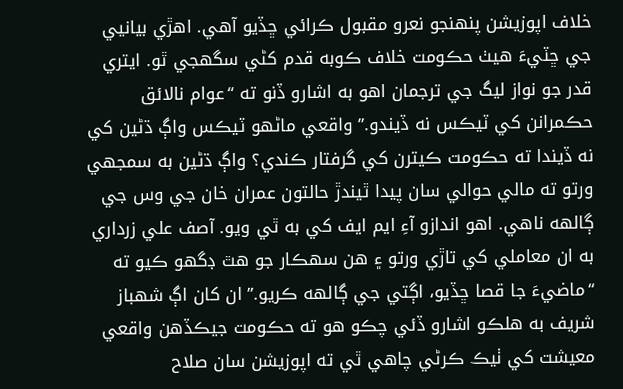خلاف اپوزيشن پنهنجو نعرو مقبول ڪرائي ڇڏيو آهي. اهڙي بيانيي جي ڇٽيءَ هيٺ حڪومت خلاف ڪوبه قدم کڻي سگهجي ٿو. ايتري قدر جو نواز ليگ جي ترجمان اهو به اشارو ڏنو ته “عوام نالائق حڪمرانن کي ٽيڪس نه ڏيندو.” واقعي ماڻهو ٽيڪس واڳ ڌڻين کي نه ڏيندا ته حڪومت ڪيترن کي گرفتار ڪندي؟ واڳ ڌڻين به سمجهي ورتو ته مالي حوالي سان پيدا ٿيندڙ حالتون عمران خان جي وس جي ڳالهه ناهي. اهو اندازو آءِ ايم ايف کي به ٿي ويو. آصف علي زرداري به ان معاملي کي تاڙي ورتو ۽ هن سهڪار جو هٿ ڊگهو ڪيو ته “ماضيءَ جا قصا ڇڏيو، اڳتي جي ڳالهه ڪريو.” ان کان اڳ شهباز شريف به هلڪو اشارو ڏئي چڪو هو ته حڪومت جيڪڏهن واقعي معيشت کي ٺيڪ ڪرڻي چاهي ٿي ته اپوزيشن سان صلاح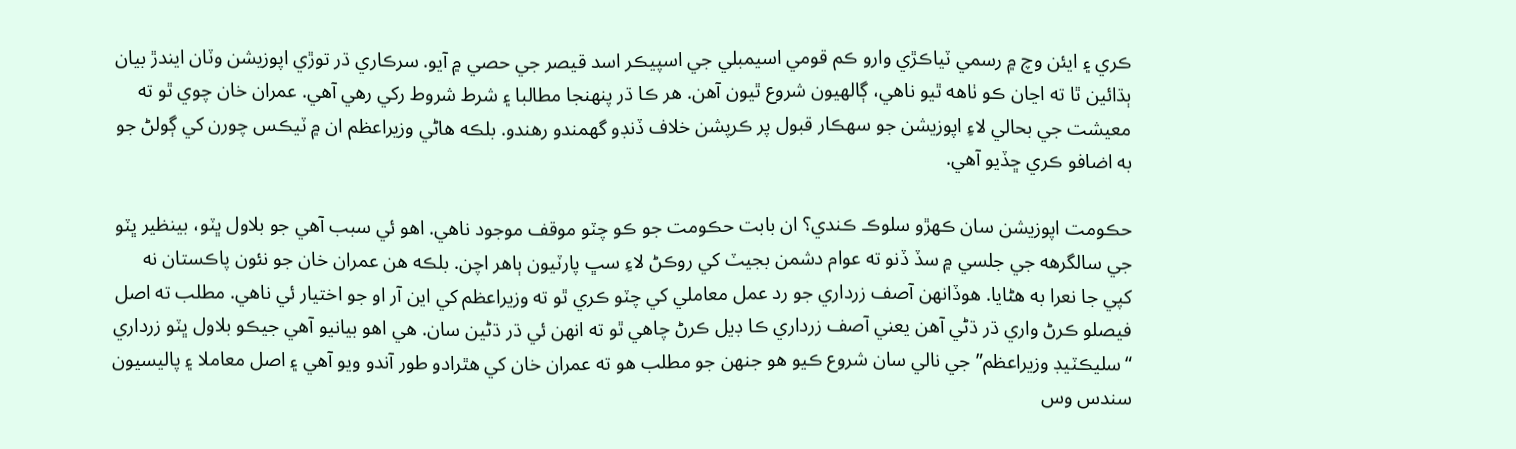ڪري ۽ ايئن وچ ۾ رسمي ٽياڪڙي وارو ڪم قومي اسيمبلي جي اسپيڪر اسد قيصر جي حصي ۾ آيو. سرڪاري ڌر توڙي اپوزيشن وٽان ايندڙ بيان ٻڌائين ٿا ته اڃان ڪو ٺاهه ٿيو ناهي، ڳالهيون شروع ٿيون آهن. هر ڪا ڌر پنهنجا مطالبا ۽ شرط شروط رکي رهي آهي. عمران خان چوي ٿو ته معيشت جي بحالي لاءِ اپوزيشن جو سهڪار قبول پر ڪرپشن خلاف ڏنڊو گهمندو رهندو. بلڪه هاڻي وزيراعظم ان ۾ ٽيڪس چورن کي ڳولڻ جو به اضافو ڪري ڇڏيو آهي.

حڪومت اپوزيشن سان ڪهڙو سلوڪ ڪندي؟ ان بابت حڪومت جو ڪو چٽو موقف موجود ناهي. اهو ئي سبب آهي جو بلاول ڀٽو، بينظير ڀٽو جي سالگرهه جي جلسي ۾ سڏ ڏنو ته عوام دشمن بجيٽ کي روڪڻ لاءِ سڀ پارٽيون ٻاهر اچن. بلڪه هن عمران خان جو نئون پاڪستان نه کپي جا نعرا به هڻايا. هوڏانهن آصف زرداري جو رد عمل معاملي کي چٽو ڪري ٿو ته وزيراعظم کي اين آر او جو اختيار ئي ناهي. مطلب ته اصل فيصلو ڪرڻ واري ڌر ڌڻي آهن يعني آصف زرداري ڪا ڊيل ڪرڻ چاهي ٿو ته انهن ئي ڌر ڌڻين سان. هي اهو بيانيو آهي جيڪو بلاول ڀٽو زرداري “سليڪٽيڊ وزيراعظم” جي نالي سان شروع ڪيو هو جنهن جو مطلب هو ته عمران خان کي هٿرادو طور آندو ويو آهي ۽ اصل معاملا ۽ پاليسيون سندس وس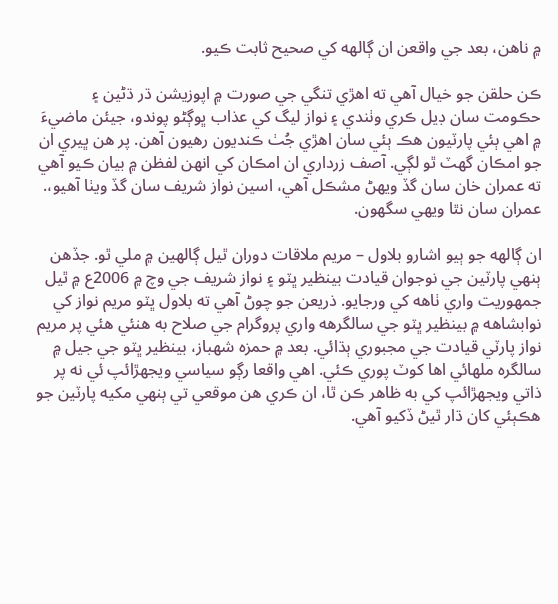۾ ناهن، بعد جي واقعن ان ڳالهه کي صحيح ثابت ڪيو.

ڪن حلقن جو خيال آهي ته اهڙي تنگي جي صورت ۾ اپوزيشن ڌر ڌڻين ۽ حڪومت سان ڊيل ڪري وٺندي ۽ نواز ليگ کي عذاب ڀوڳڻو پوندو، جيئن ماضيءَ ۾ اهي ٻئي پارٽيون هڪ ٻئي سان اهڙي جُٺ ڪنديون رهيون آهن. پر هن ڀيري ان جو امڪان گهٽ ٿو لڳي. آصف زرداري ان امڪان کي انهن لفظن ۾ بيان ڪيو آهي ته عمران خان سان گڏ ويهڻ مشڪل آهي، اسين نواز شريف سان گڏ ويٺا آهيو،. عمران سان نٿا ويهي سگهون.

ان ڳالهه جو ٻيو اشارو بلاول – مريم ملاقات دوران ٿيل ڳالهين ۾ ملي ٿو. جڏهن ٻنهي پارٽين جي نوجوان قيادت بينظير ڀٽو ۽ نواز شريف جي وچ ۾ 2006ع ۾ ٿيل جمهوريت واري ٺاهه کي ورجايو. ذريعن جو چوڻ آهي ته بلاول ڀٽو مريم نواز کي نوابشاهه ۾ بينظير ڀٽو جي سالگرهه واري پروگرام جي صلاح به هنئي هئي پر مريم نواز پارٽي قيادت جي مجبوري ٻڌائي. بعد ۾ حمزه شهباز، بينظير ڀٽو جي جيل ۾ سالگره ملهائي اها کوٽ پوري ڪئي. اهي واقعا رڳو سياسي ويجهڙائپ ئي نه پر ذاتي ويجهڙائپ کي به ظاهر ڪن ٿا، ان ڪري هن موقعي تي ٻنهي مکيه پارٽين جو هڪٻئي کان ڌار ٿيڻ ڏکيو آهي.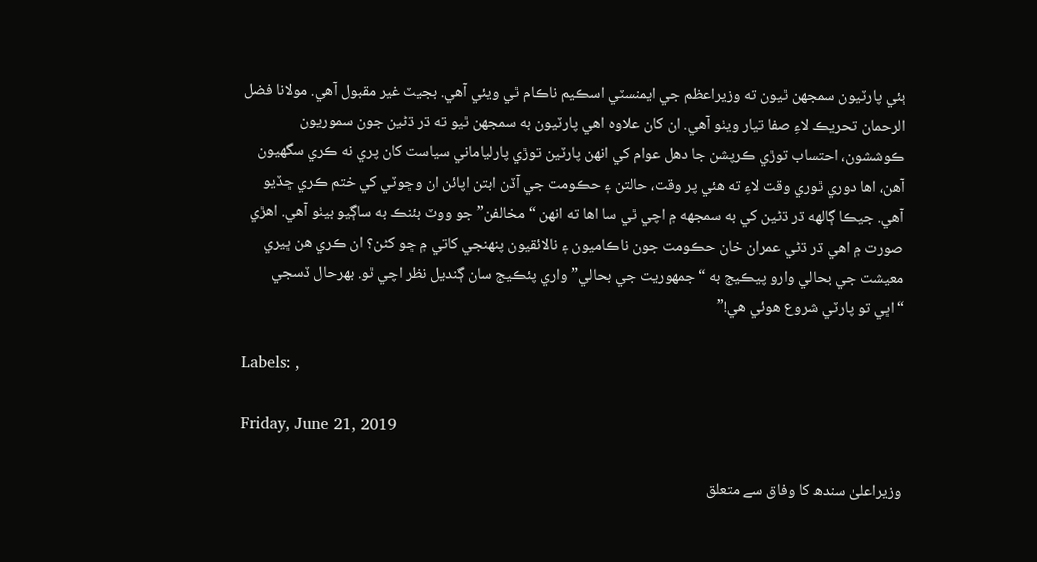ٻئي پارٽيون سمجهن ٿيون ته وزيراعظم جي ايمنسٽي اسڪيم ناڪام ٿي ويئي آهي. بجيٽ غير مقبول آهي. مولانا فضل الرحمان تحريڪ لاءِ صفا تيار ويٺو آهي. ان کان علاوه اهي پارٽيون به سمجهن ٿيو ته ڌر ڌڻين جون سموريون ڪوششون، احتساب توڙي ڪرپشن جا دهل عوام کي انهن پارٽين توڙي پارلياماني سياست کان پري نه ڪري سگهيون آهن، اها دوري ٿوري وقت لاءِ ته هئي پر وقت، حالتن ۽ حڪومت جي آڏن ابتن اپائن ان وڇوٽي کي ختم ڪري ڇڏيو آهي. جيڪا ڳالهه ڌر ڌڻين کي به سمجهه ۾ اچي ٿي سا اها ته انهن “مخالفن” جو ووٽ بئنڪ به ساڳيو بيٺو آهي. اهڙي صورت ۾ اهي ڌر ڌڻي عمران خان حڪومت جون ناڪاميون ۽ نالائقيون پنهنجي کاتي ۾ ڇو کڻن؟ ان ڪري هن ڀيري معيشت جي بحالي وارو پيڪيج به “جمهوريت جي بحالي” واري پئڪيج سان ڳنديل نظر اچي ٿو. بهرحال ڏسجي “اڀي تو پارٽي شروع هوئي هي!”

Labels: ,

Friday, June 21, 2019

وزیراعلیٰ سندھ کا وفاق سے متعلق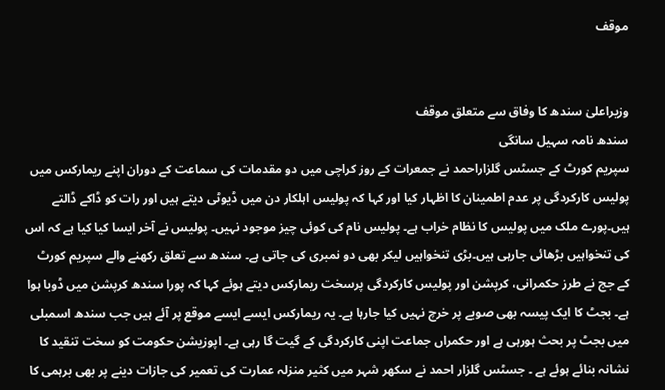موقف


وزیراعلیٰ سندھ کا وفاق سے متعلق موقف
سندھ نامہ سہیل سانگی
سپریم کورٹ کے جسٹس گلزاراحمد نے جمعرات کے روز کراچی میں دو مقدمات کی سماعت کے دوران اپنے ریمارکس میں پولیس کارکردگی پر عدم اطمینان کا اظہار کیا اور کہا کہ پولیس اہلکار دن میں ڈیوٹی دیتے ہیں اور رات کو ڈاکے ڈالتے ہیں۔پورے ملک میں پولیس کا نظام خراب ہے۔ پولیس نام کی کوئی چیز موجود نہیں۔ پولیس نے آخر ایسا کیا کیا ہے کہ اس کی تنخواہیں بڑھائی جارہی ہیں۔بڑی تنخواہیں لیکر بھی دو نمبری کی جاتی ہے۔ سندھ سے تعلق رکھنے والے سپریم کورٹ کے جج نے طرز حکمرانی، کرپشن اور پولیس کارکردگی پرسخت ریمارکس دیتے ہوئے کہا کہ پورا سندھ کرپشن میں ڈوبا ہوا ہے۔ بجٹ کا ایک پیسہ بھی صوبے پر خرچ نہیں کیا جارہا ہے۔ یہ ریمارکس ایسے ایسے موقع پر آئے ہیں جب سندھ اسمبلی میں بجٹ پر بحث ہورہی ہے اور حکمراں جماعت اپنی کارکردگی کے گیت گا رہی ہے۔ اپوزیشن حکومت کو سخت تنقید کا نشانہ بنائے ہوئے ہے ۔ جسٹس گلزار احمد نے سکھر شہر میں کثیر منزلہ عمارت کی تعمیر کی جازات دینے پر بھی برہمی کا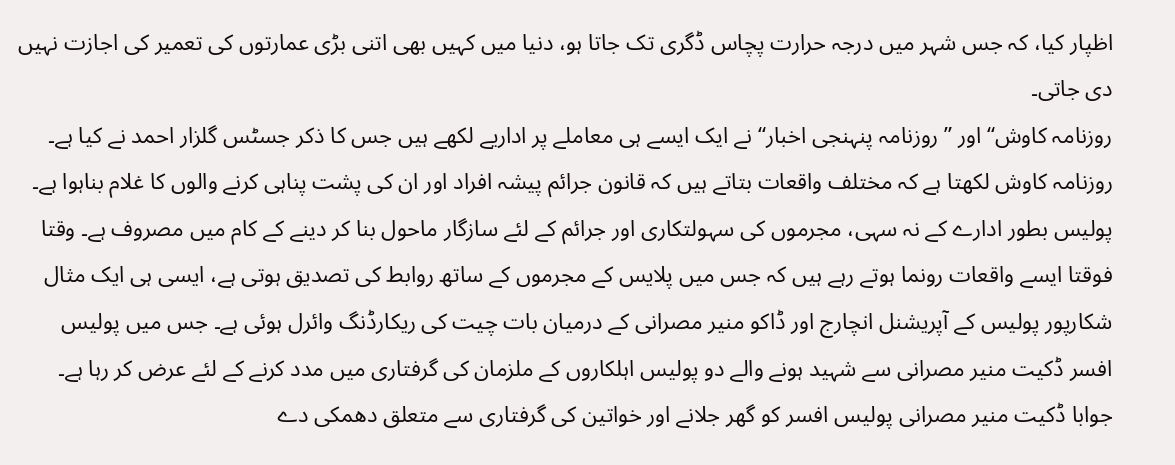اظپار کیا، کہ جس شہر میں درجہ حرارت پچاس ڈگری تک جاتا ہو، دنیا میں کہیں بھی اتنی بڑی عمارتوں کی تعمیر کی اجازت نہیں دی جاتی۔
روزنامہ کاوش“ اور ” روزنامہ پنہنجی اخبار“ نے ایک ایسے ہی معاملے پر اداریے لکھے ہیں جس کا ذکر جسٹس گلزار احمد نے کیا ہے۔ روزنامہ کاوش لکھتا ہے کہ مختلف واقعات بتاتے ہیں کہ قانون جرائم پیشہ افراد اور ان کی پشت پناہی کرنے والوں کا غلام بناہوا ہے۔ پولیس بطور ادارے کے نہ سہی، مجرموں کی سہولتکاری اور جرائم کے لئے سازگار ماحول بنا کر دینے کے کام میں مصروف ہے۔ وقتا فوقتا ایسے واقعات رونما ہوتے رہے ہیں کہ جس میں پلایس کے مجرموں کے ساتھ روابط کی تصدیق ہوتی ہے، ایسی ہی ایک مثال شکارپور پولیس کے آپریشنل انچارج اور ڈاکو منیر مصرانی کے درمیان بات چیت کی ریکارڈنگ وائرل ہوئی ہے۔ جس میں پولیس افسر ڈکیت منیر مصرانی سے شہید ہونے والے دو پولیس اہلکاروں کے ملزمان کی گرفتاری میں مدد کرنے کے لئے عرض کر رہا ہے۔ جوابا ڈکیت منیر مصرانی پولیس افسر کو گھر جلانے اور خواتین کی گرفتاری سے متعلق دھمکی دے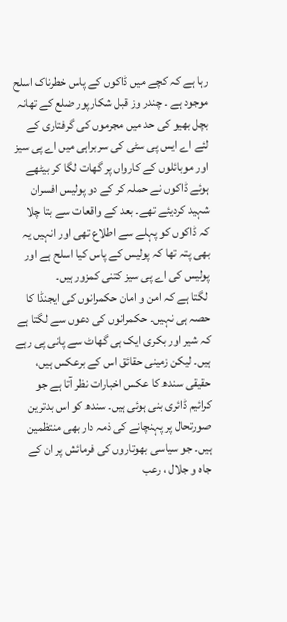رہا ہے کہ کچے میں ڈاکوں کے پاس خطرناک اسلح موجود ہے ۔ چندر وز قبل شکارپور ضلع کے تھانہ بچل بھیو کی حد میں مجرموں کی گرفتاری کے لئے اے ایس پی سٹی کی سربراہی میں اے پی سیز اور موبائلوں کے کارواں پر گھات لگا کر بیٹھے ہوئے ڈاکوں نے حملہ کر کے دو پولیس افسران شہید کردیئے تھے۔ بعد کے واقعات سے بتا چلا کہ ڈاکوں کو پہلے سے اطلاع تھی اور انہیں یہ بھی پتہ تھا کہ پولیس کے پاس کیا اسلح ہے اور پولیس کی اے پی سیز کتنی کمزور ہیں۔
 لگتا ہے کہ امن و امان حکمرانوں کی ایجنڈا کا حصہ ہی نہیں۔ حکمرانوں کی دعوں سے لگتا ہے کہ شیر اور بکری ایک ہی گھاٹ سے پانی پی رہے ہیں۔ لیکن زمینی حقائق اس کے برعکس ہیں، حقیقی سندھ کا عکس اخبارات نظر آتا ہے جو کرائیم ڈائری بنی ہوئی ہیں۔ سندھ کو اس بدترین صورتحال پر پہنچانے کی ذمہ دار بھی منتظمین ہیں۔ جو سیاسی بھوتاروں کی فرمائش پر ان کے جاہ و جلال ، رعب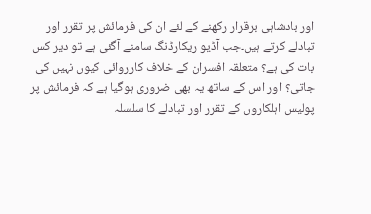اور بادشاہی برقرار رکھنے کے لئے ان کی فرمائش پر تقرر اور تبادلے کرتے ہیں۔جب آڈیو ریکارڈنگ سامنے آگئی ہے تو دیر کس بات کی ہے؟ متعلقہ افسران کے خلاف کارروائی کیوں نہیں کی جاتی؟ اور اس کے ساتھ یہ بھی ضروری ہوگیا ہے کہ فرمائش پر پولیس اہلکاروں کے تقرر اور تبادلے کا سلسلہ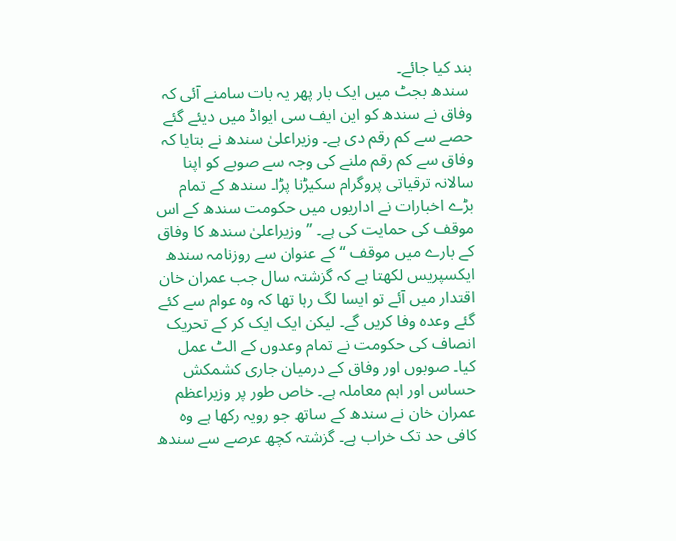بند کیا جائے۔
 سندھ بجٹ میں ایک بار پھر یہ بات سامنے آئی کہ وفاق نے سندھ کو این ایف سی ایواڈ میں دیئے گئے حصے سے کم رقم دی ہے۔ وزیراعلیٰ سندھ نے بتایا کہ وفاق سے کم رقم ملنے کی وجہ سے صوبے کو اپنا سالانہ ترقیاتی پروگرام سکیڑنا پڑا۔ سندھ کے تمام بڑے اخبارات نے اداریوں میں حکومت سندھ کے اس موقف کی حمایت کی ہے۔ ”وزیراعلیٰ سندھ کا وفاق کے بارے میں موقف “ کے عنوان سے روزنامہ سندھ ایکسپریس لکھتا ہے کہ گزشتہ سال جب عمران خان اقتدار میں آئے تو ایسا لگ رہا تھا کہ وہ عوام سے کئے گئے وعدہ وفا کریں گے۔ لیکن ایک ایک کر کے تحریک انصاف کی حکومت نے تمام وعدوں کے الٹ عمل کیا۔ صوبوں اور وفاق کے درمیان جاری کشمکش حساس اور اہم معاملہ ہے۔ خاص طور پر وزیراعظم عمران خان نے سندھ کے ساتھ جو رویہ رکھا ہے وہ کافی حد تک خراب ہے۔ گزشتہ کچھ عرصے سے سندھ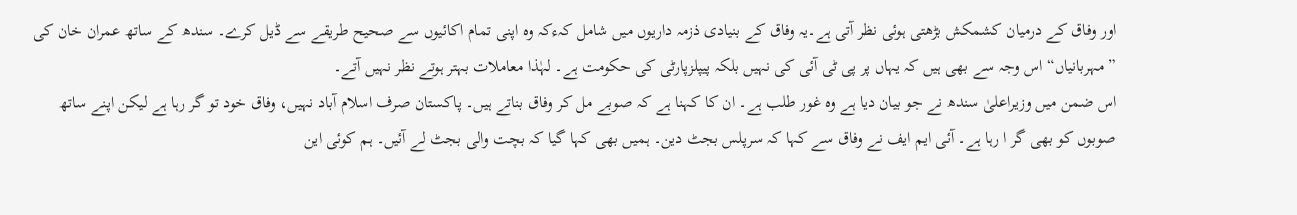اور وفاق کے درمیان کشمکش بڑھتی ہوئی نظر آتی ہے۔یہ وفاق کے بنیادی ذزمہ داریوں میں شامل کہءکہ وہ اپنی تمام اکائیوں سے صحیح طریقے سے ڈیل کرے۔ سندھ کے ساتھ عمران خان کی ” مہربانیاں“ اس وجہ سے بھی ہیں کہ یہاں پر پی ٹی آئی کی نہیں بلکہ پیپلزپارٹی کی حکومت ہے۔ لہٰذا معاملات بہتر ہوتے نظر نہیں آتے۔
اس ضمن میں وزیراعلیٰ سندھ نے جو بیان دیا ہے وہ غور طلب ہے۔ ان کا کہنا ہے کہ صوبے مل کر وفاق بناتے ہیں۔ پاکستان صرف اسلام آباد نہیں، وفاق خود تو گر رہا ہے لیکن اپنے ساتھ صوبوں کو بھی گر ا رہا ہے۔ آئی ایم ایف نے وفاق سے کہا کہ سرپلس بجٹ دین۔ ہمیں بھی کہا گیا کہ بچت والی بجٹ لے آئیں۔ ہم کوئی این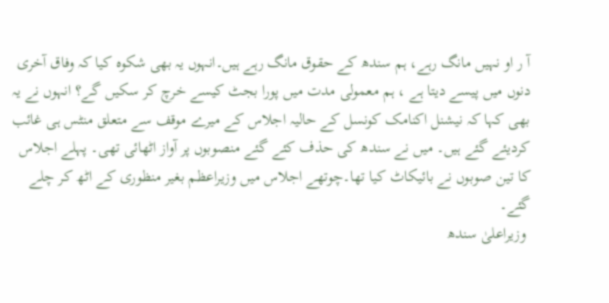آ ر او نہیں مانگ رہے، ہم سندھ کے حقوق مانگ رہے ہیں۔انہوں یہ بھی شکوہ کیا کہ وفاق آخری دنوں میں پیسے دیتا ہے ، ہم معمولی مدت میں پورا بجٹ کیسے خرچ کر سکیں گے؟ انہوں نے یہ بھی کہا کہ نیشنل اکنامک کونسل کے حالیہ اجلاس کے میرے موقف سے متعلق منٹس ہی غائب کردیئے گئے ہیں۔ میں نے سندھ کی حذف کئے گئے منصوبوں پر آواز اٹھائی تھی۔ پہلے اجلاس کا تین صوبوں نے بائیکاٹ کیا تھا۔چوتھے اجلاس میں وزیراعظم بغیر منظوری کے اٹھ کر چلے گئے۔
 وزیراعلیٰ سندھ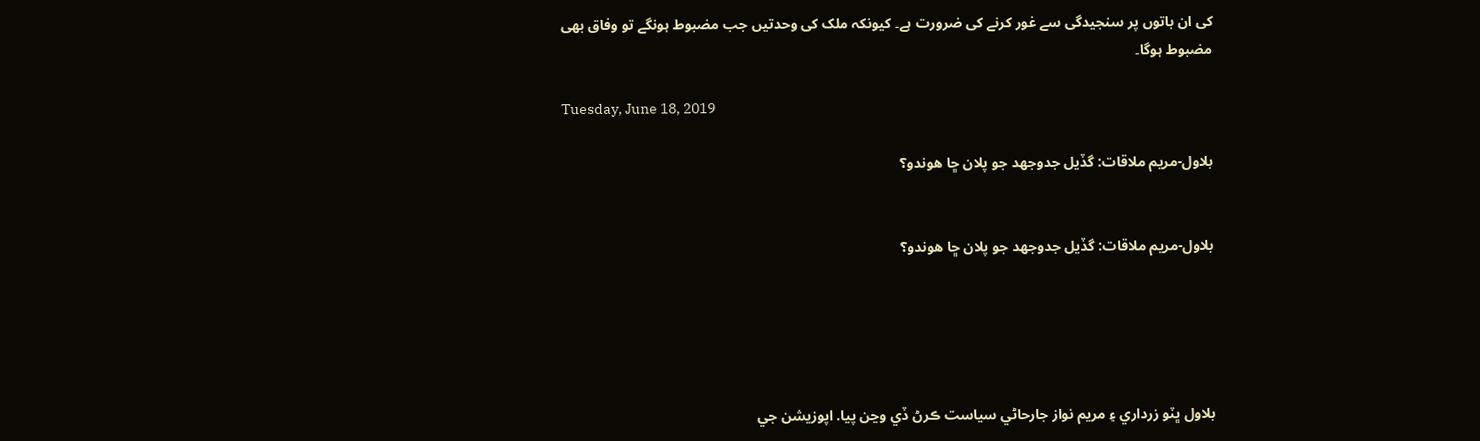کی ان باتوں پر سنجیدگی سے غور کرنے کی ضرورت ہے۔ کیونکہ ملک کی وحدتیں جب مضبوط ہونگے تو وفاق بھی مضبوط ہوگا۔

Tuesday, June 18, 2019

بلاول-مريم ملاقات: گڏيل جدوجهد جو پلان ڇا هوندو؟


بلاول-مريم ملاقات: گڏيل جدوجهد جو پلان ڇا هوندو؟





بلاول ڀٽو زرداري ۽ مريم نواز جارحاڻي سياست ڪرڻ ڏي وڃن پيا. اپوزيشن جي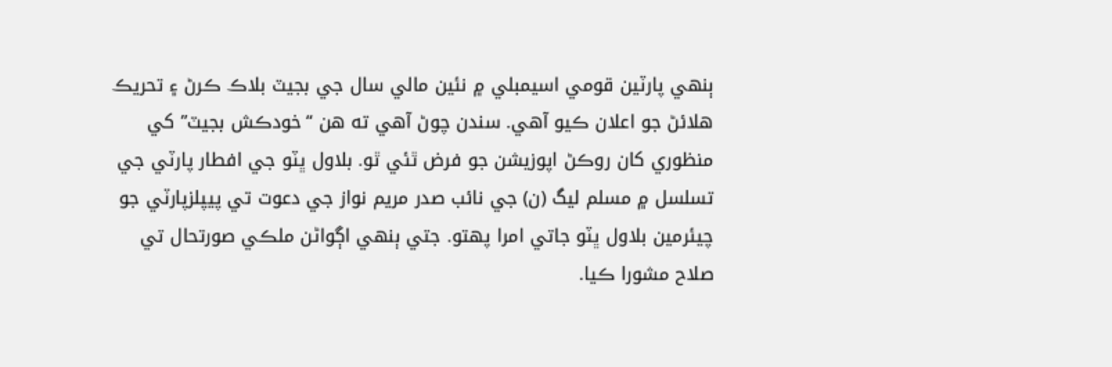ٻنهي پارٽين قومي اسيمبلي ۾ نئين مالي سال جي بجيٽ بلاڪ ڪرڻ ۽ تحريڪ هلائڻ جو اعلان ڪيو آهي. سندن چوڻ آهي ته هن “خودڪش بجيٽ” کي منظوري کان روڪڻ اپوزيشن جو فرض ٿئي ٿو. بلاول ڀٽو جي افطار پارٽي جي تسلسل ۾ مسلم ليگ (ن) جي نائب صدر مريم نواز جي دعوت تي پيپلزپارٽي جو چيئرمين بلاول ڀٽو جاتي امرا پهتو. جتي ٻنهي اڳواڻن ملڪي صورتحال تي صلاح مشورا ڪيا.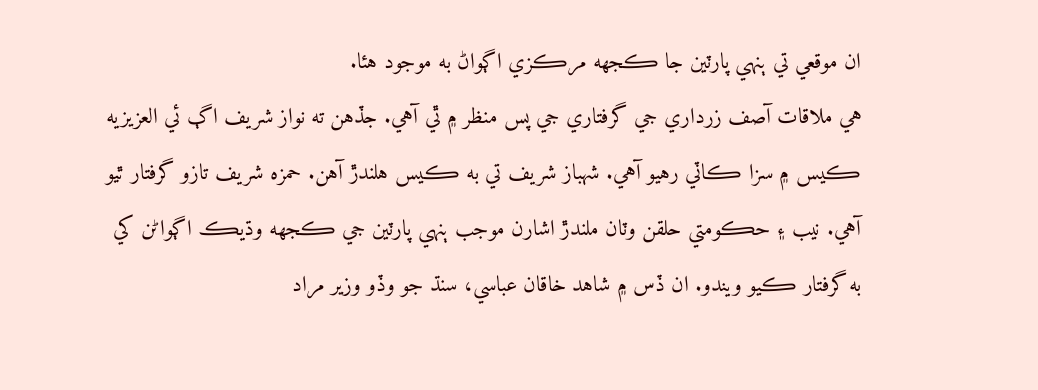ان موقعي تي ٻنهي پارٽين جا ڪجهه مرڪزي اڳواڻ به موجود هئا.
هي ملاقات آصف زرداري جي گرفتاري جي پس منظر ۾ ٿي آهي. جڏهن ته نواز شريف اڳ ئي العزيزيه ڪيس ۾ سزا ڪاٽي رهيو آهي. شهباز شريف تي به ڪيس هلندڙ آهن. حمزه شريف تازو گرفتار ٿيو آهي. نيب ۽ حڪومتي حلقن وٽان ملندڙ اشارن موجب ٻنهي پارٽين جي ڪجهه وڌيڪ اڳواڻن کي به گرفتار ڪيو ويندو. ان ڏس ۾ شاهد خاقان عباسي، سنڌ جو وڏو وزير مراد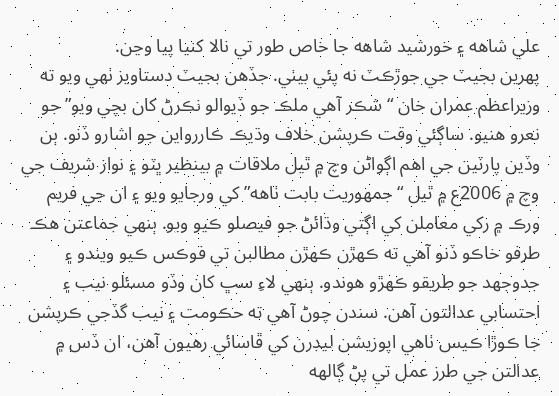علي شاهه ۽ خورشيد شاهه جا خاص طور تي نالا کنيا پيا وڃن.
پهرين بجيٽ جي جوڙڪٽ نه پئي بيٺي. جڏهن بجيٽ دستاويز ٺهي ويو ته وزيراعظم عمران خان “شڪر آهي ملڪ جو ڏيوالو نڪرڻ کان بچي ويو” جو نعرو هنيو. ساڳئي وقت ڪرپشن خلاف وڌيڪ ڪاررواين جو اشارو ڏنو. ٻن وڏين پارٽين جي اهم اڳواڻن وچ ۾ ٿيل ملاقات ۾ بينظير ڀٽو ۽ نواز شريف جي وچ ۾ 2006ع ۾ ٿيل “جمهوريت بابت ٺاهه” کي ورجايو ويو ۽ ان جي فريم ورڪ ۾ رکي معاملن کي اڳتي وڌائڻ جو فيصلو ڪيو ويو. ٻنهي جماعتن هڪ طرفو خاڪو ڏنو آهي ته ڪهڙن ڪهڙن مطالبن تي فوڪس ڪيو ويندو ۽ جدوجهد جو طريقو ڪهڙو هوندو. ٻنهي لاءِ سڀ کان وڏو مسئلو نيب ۽ احتسابي عدالتون آهن. سندن چوڻ آهي ته حڪومت ۽ نيب گڏجي ڪرپشن جا ڪوڙا ڪيس ٺاهي اپوزيشن ليڊرن کي ڦاسائي رهيون آهن، ان ڏس ۾ عدالتن جي طرز عمل تي پڻ ڳالهه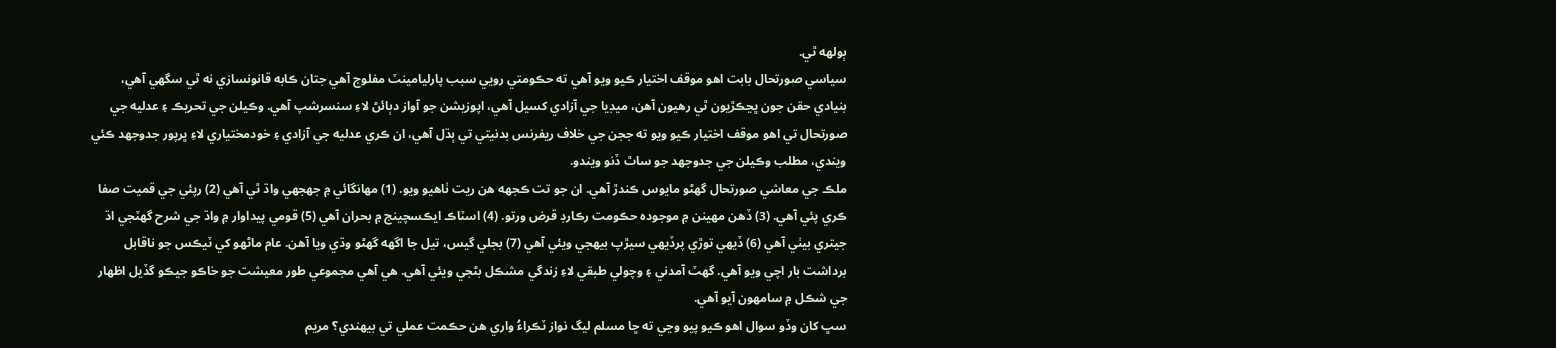ٻولهه ٿي.
سياسي صورتحال بابت اهو موقف اختيار ڪيو ويو آهي ته حڪومتي رويي سبب پارليامينٽ مفلوج آهي جتان ڪابه قانونسازي نه ٿي سگهي آهي، بنيادي حقن جون ڀڃڪڙيون ٿي رهيون آهن، ميڊيا جي آزادي کسيل آهي، اپوزيشن جو آواز دٻائڻ لاءِ سنسرشپ آهي. وڪيلن جي تحريڪ ۽ عدليه جي صورتحال تي اهو موقف اختيار ڪيو ويو ته ججن جي خلاف ريفرنس بدنيتي تي ٻڌل آهي، ان ڪري عدليه جي آزادي ۽ خودمختياري لاءِ ڀرپور جدوجهد ڪئي ويندي، مطلب وڪيلن جي جدوجهد جو ساٿ ڏنو ويندو.
ملڪ جي معاشي صورتحال گهڻو مايوس ڪندڙ آهي. ان جو تت ڪجهه هن ريت ٺاهيو ويو. (1) مهانگائي ۾ جهجهي واڌ ٿي آهي (2) رپئي جي قميت صفا ڪري پئي آهي. (3) ڏهن مهينن ۾ موجوده حڪومت رڪارڊ قرض ورتو. (4) اسٽاڪ ايڪسچينج ۾ بحران آهي (5) قومي پيداوار ۾ واڌ جي شرح گهٽجي اڌ جيتري بيٺي آهي (6) ڏيهي توڙي پرڏيهي سيڙپ بيهجي ويئي آهي (7) بجلي گيس، تيل جا اگهه گهڻو وڌي ويا آهن. عام ماڻهو کي ٽيڪس جو ناقابل برداشت بار اچي ويو آهي. گهٽ آمدني ۽ وچولي طبقي لاءِ زندگي مشڪل بڻجي ويئي آهي. هي آهي مجموعي طور معيشت جو خاڪو جيڪو گڏيل اظهار جي شڪل ۾ سامهون آيو آهي.
سڀ کان وڏو سوال اهو ڪيو پيو وڃي ته ڇا مسلم ليگ نواز ٽڪراءُ واري هن حڪمت عملي تي بيهندي؟ مريم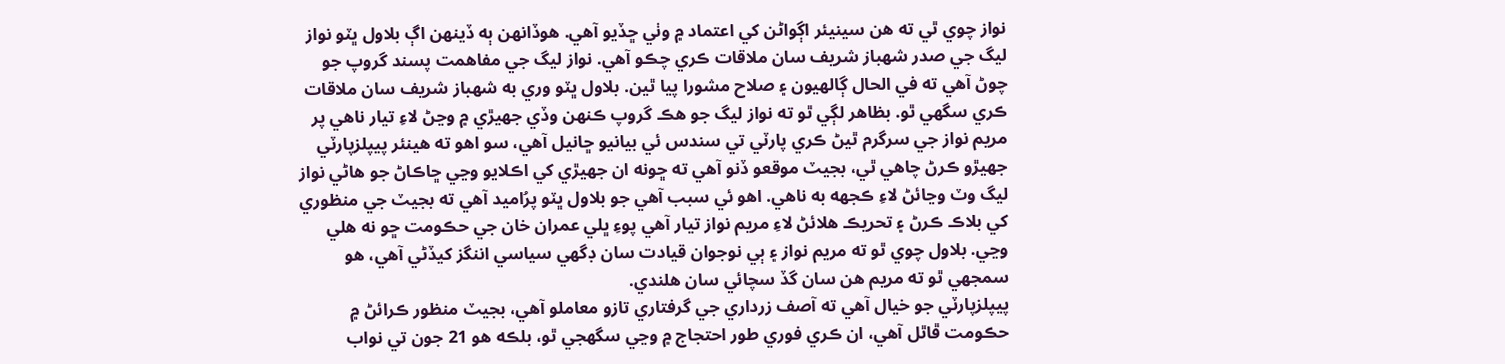نواز چوي ٿي ته هن سينيئر اڳواڻن کي اعتماد ۾ وٺي ڇڏيو آهي. هوڏانهن ٻه ڏينهن اڳ بلاول ڀٽو نواز ليگ جي صدر شهباز شريف سان ملاقات ڪري چڪو آهي. نواز ليگ جي مفاهمت پسند گروپ جو چوڻ آهي ته في الحال ڳالهيون ۽ صلاح مشورا پيا ٿين. بلاول ڀٽو وري به شهباز شريف سان ملاقات ڪري سگهي ٿو. بظاهر لڳي ٿو ته نواز ليگ جو هڪ گروپ ڪنهن وڏي جهيڙي ۾ وڃڻ لاءِ تيار ناهي پر مريم نواز جي سرگرم ٿيڻ ڪري پارٽي تي سندس ئي بيانيو ڇانيل آهي، سو اهو ته هينئر پيپلزپارٽي جهيڙو ڪرڻ چاهي ٿي، بجيٽ موقعو ڏنو آهي ته ڇونه ان جهيڙي کي اڪلايو وڃي ڇاڪاڻ جو هاڻي نواز ليگ وٽ وڃائڻ لاءِ ڪجهه به ناهي. اهو ئي سبب آهي جو بلاول ڀٽو پرُاميد آهي ته بجيٽ جي منظوري کي بلاڪ ڪرڻ ۽ تحريڪ هلائڻ لاءِ مريم نواز تيار آهي پوءِ ڀلي عمران خان جي حڪومت ڇو نه هلي وڃي. بلاول چوي ٿو ته مريم نواز ۽ ٻي نوجوان قيادت سان ڊگهي سياسي اننگز کيڏڻي آهي، هو سمجهي ٿو ته مريم هن سان گڏ سچائي سان هلندي.
پيپلزپارٽي جو خيال آهي ته آصف زرداري جي گرفتاري تازو معاملو آهي، بجيٽ منظور ڪرائڻ ۾ حڪومت ڦاٿل آهي، ان ڪري فوري طور احتجاج ۾ وڃي سگهجي ٿو، بلڪه هو 21 جون تي نواب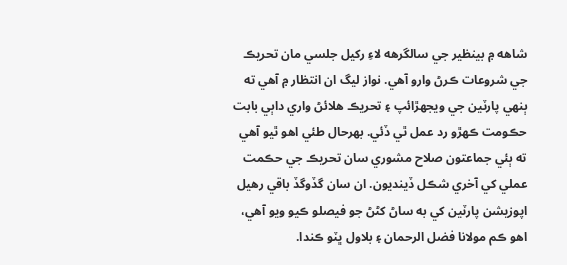شاهه ۾ بينظير جي سالگرهه لاءِ رکيل جلسي مان تحريڪ جي شروعات ڪرڻ وارو آهي. نواز ليگ ان انتظار ۾ آهي ته ٻنهي پارٽين جي ويجهڙائپ ۽ تحريڪ هلائڻ واري داٻي بابت حڪومت ڪهڙو رد عمل ٿي ڏئي. بهرحال طئي اهو ٿيو آهي ته ٻئي جماعتون صلاح مشوري سان تحريڪ جي حڪمت عملي کي آخري شڪل ڏينديون. ان سان گڏوگڏ باقي رهيل اپوزيشن پارٽين کي به ساڻ کڻڻ جو فيصلو ڪيو ويو آهي، اهو ڪم مولانا فضل الرحمان ۽ بلاول ڀٽو ڪندا.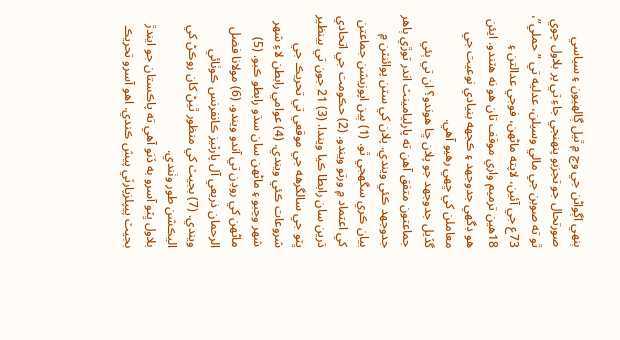ٻنهي اڳواڻن جي وچ ۾ ٿيل ڳالهيون ۽ سياسي صورتحال جو تجزبو پنهنجي جاءِ تي پر بلاول چوي ٿو ته صوبن جي مالي وسيلن، عدليه تي “حملي”، 73ع جي آئين، لاپته ماڻهن، فوجي عدالتن ۽ 18هين ترميم واري موقف تان هو نه هٽندو. ايئن هو ڊگهي جدوجهد ۽ ڪجهه بنيادي نوعيت جي معاملن کي ڇهي رهيو آهي.
گڏيل جدوجهد جو پلان ڇا هوندو؟ ان تي ٻئي جماعتون متفق آهن ته پارليامينٽ اندر توڙي ٻاهر جدوجهد ڪئي ويندي. پلان کي ستن پوائنٽن ۾ بيان ڪري سگهجي ٿو. (1) ٻين اپوزيشن جماعتن کي اعتماد ۾ ورتو ويندو. (2) حڪومت جي اتحادي ڌرين سان رابطا ڪيا ويندا. (3) 21 جون تي بينظير ڀٽو جي سالگرهه جي موقعي تي تحريڪ جي شروعات ڪئي ويندي. (4) عوامي رابطن لاءِ شهر شهر وڃبو ۽ ماڻهن سان سڌو رابطو ڪبو. (5) ماڻهن کي روڊن تي آندو ويندو. (6) مولانا فضل الرحمان ذريعي آل پارٽيز ڪانفرنس ڪوٺائي ويندي. (7) بجيٽ کي منظور ٿيڻ کان روڪڻ کي اليڪشن طور وٺندي.
بلاول ڀٽو آسرو به ڏنو آهي ته پاڪستان جو ايندڙ بجيٽ پيپلزپارٽي پيش ڪندي. اهو آسرو تحريڪ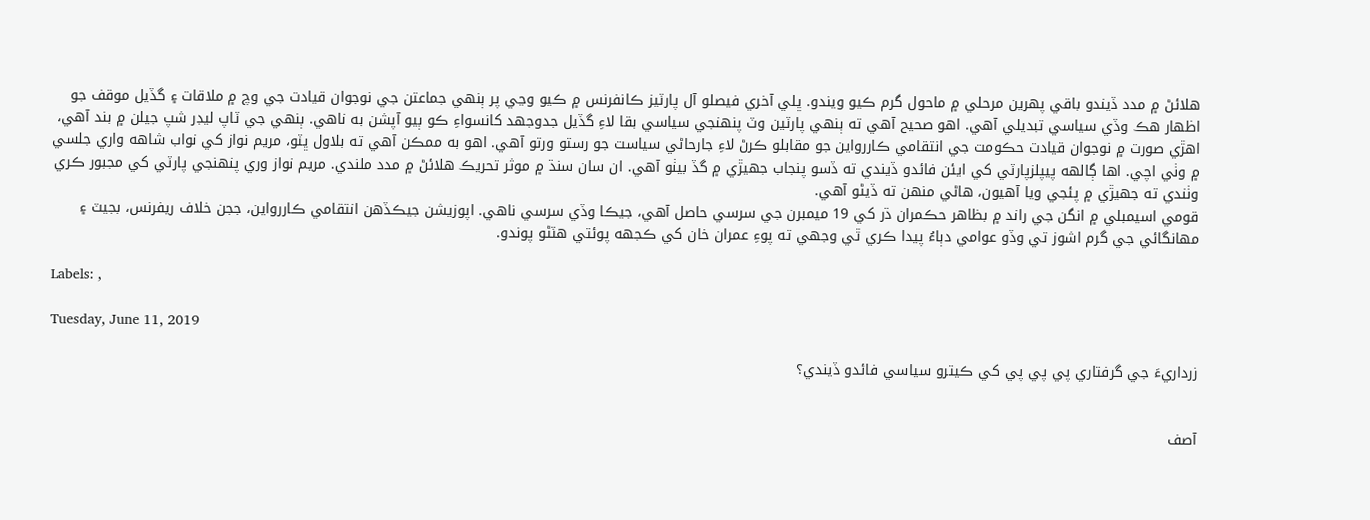هلائڻ ۾ مدد ڏيندو باقي پهرين مرحلي ۾ ماحول گرم ڪيو ويندو. ڀلي آخري فيصلو آل پارٽيز ڪانفرنس ۾ ڪيو وڃي پر ٻنهي جماعتن جي نوجوان قيادت جي وچ ۾ ملاقات ۽ گڏيل موقف جو اظهار هڪ وڏي سياسي تبديلي آهي. اهو صحيح آهي ته ٻنهي پارٽين وٽ پنهنجي سياسي بقا لاءِ گڏيل جدوجهد کانسواءِ ڪو ٻيو آپشن به ناهي. ٻنهي جي ٽاپ ليڊر شپ جيلن ۾ بند آهي، اهڙي صورت ۾ نوجوان قيادت حڪومت جي انتقامي ڪاررواين جو مقابلو ڪرڻ لاءِ جارحاڻي سياست جو رستو ورتو آهي. اهو به ممڪن آهي ته بلاول ڀٽو، مريم نواز کي نواب شاهه واري جلسي ۾ وٺي اچي. اها ڳالهه پيپلزپارٽي کي ايئن فائدو ڏيندي ته ڏسو پنجاب جهيڙي ۾ گڏ بيٺو آهي. ان سان سنڌ ۾ موثر تحريڪ هلائڻ ۾ مدد ملندي. مريم نواز وري پنهنجي پارٽي کي مجبور ڪري وٺندي ته جهيڙي ۾ پئجي ويا آهيون، هاڻي منهن ته ڏيڻو آهي.
قومي اسيمبلي ۾ انگن جي راند ۾ بظاهر حڪمران ڌر کي 19 ميمبرن جي سرسي حاصل آهي، جيڪا وڏي سرسي ناهي. اپوزيشن جيڪڏهن انتقامي ڪاررواين، ججن خلاف ريفرنس، بجيٽ ۽ مهانگائي جي گرم اشوز تي وڏو عوامي دٻاءُ پيدا ڪري ٿي وجهي ته پوءِ عمران خان کي ڪجهه پوئتي هٽڻو پوندو.

Labels: ,

Tuesday, June 11, 2019

زرداريءَ جي گرفتاري پي پي پي کي ڪيترو سياسي فائدو ڏيندي؟


آصف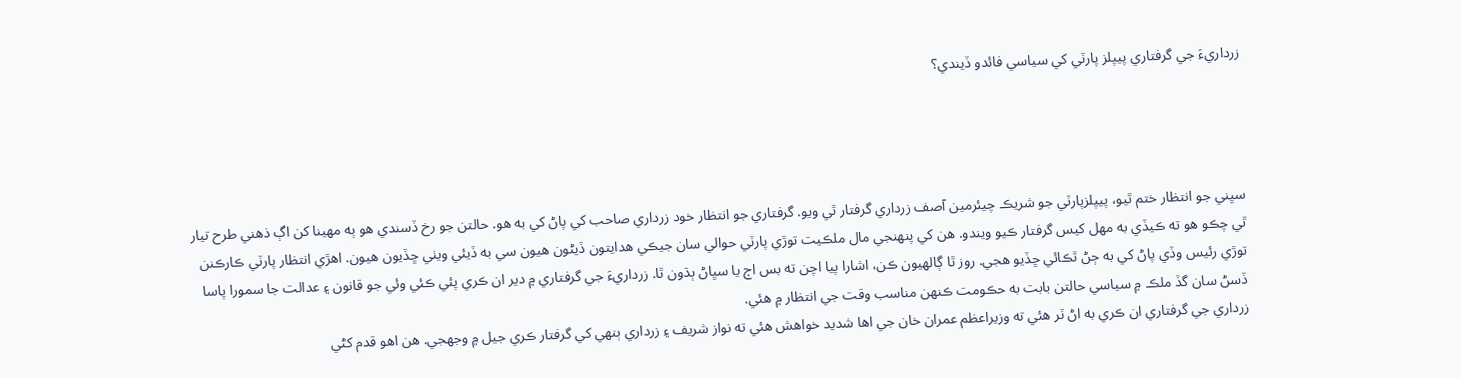زرداريءَ جي گرفتاري پيپلز پارٽي کي سياسي فائدو ڏيندي؟




سڀني جو انتظار ختم ٿيو، پيپلزپارٽي جو شريڪ چيئرمين آصف زرداري گرفتار ٿي ويو. گرفتاري جو انتظار خود زرداري صاحب کي پاڻ کي به هو. حالتن جو رخ ڏسندي هو ٻه مهينا کن اڳ ذهني طرح تيار ٿي چڪو هو ته ڪيڏي به مهل کيس گرفتار ڪيو ويندو. هن کي پنهنجي مال ملڪيت توڙي پارٽي حوالي سان جيڪي هدايتون ڏيڻون هيون سي به ڏيئي ويٺي ڇڏيون هيون. اهڙي انتظار پارٽي ڪارڪنن توڙي رئيس وڏي پاڻ کي به ڄڻ ٿڪائي ڇڏيو هجي. روز ٿا ڳالهيون ڪن، اشارا پيا اچن ته بس اڄ يا سڀاڻ ٻڌون ٿا. زرداريءَ جي گرفتاري ۾ دير ان ڪري پئي ڪئي وئي جو قانون ۽ عدالت جا سمورا پاسا ڏسڻ سان گڏ ملڪ ۾ سياسي حالتن بابت به حڪومت ڪنهن مناسب وقت جي انتظار ۾ هئي.
زرداري جي گرفتاري ان ڪري به اڻ ٽر هئي ته وزيراعظم عمران خان جي اها شديد خواهش هئي ته نواز شريف ۽ زرداري ٻنهي کي گرفتار ڪري جيل ۾ وجهجي. هن اهو قدم کڻي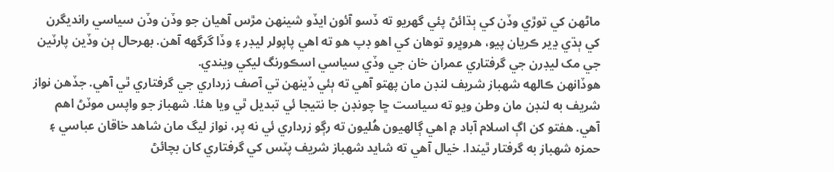ماڻهن کي توڙي وڏن کي ٻڌائڻ پئي گهريو ته ڏسو آئون ايڏو شينهن مڙس آهيان جو وڏن وڏن سياسي رانديگرن کي ٻڌي ڍير ڪريان پيو، هروڀرو توهان کي اهو ڊپ هو ته اهي پاپولر ليڊر ۽ وڏا گرگهه آهن. بهرحال ٻن وڏين پارٽين جي مک ليڊرن جي گرفتاري عمران خان جي وڏي سياسي اسڪورنگ ليکي ويندي.
هوڏانهن ڪالهه شهباز شريف لنڊن مان پهتو آهي ته ٻئي ڏينهن تي آصف زرداري جي گرفتاري ٿي آهي. جڏهن نواز شريف به لنڊن مان وطن ويو ته سياست ڇا چونڊن جا نتيجا ئي تبديل ٿي ويا هئا. شهباز جو واپس موٽڻ اهم آهي. هفتو کن اڳ اسلام آباد ۾ اهي ڳالهيون هُليون ته رڳو زرداري ئي نه پر، نواز ليگ مان شاهد خاقان عباسي ۽ حمزه شهباز به گرفتار ٿيندا. خيال آهي ته شايد شهباز شريف پٽس کي گرفتاري کان بچائڻ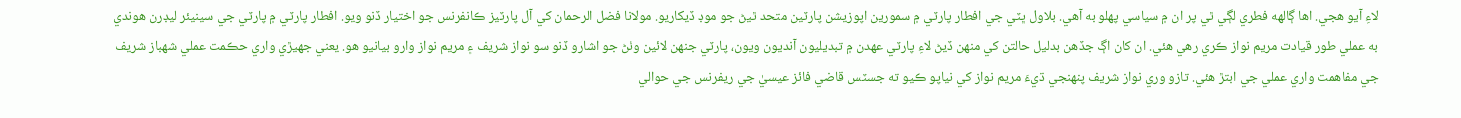لاءِ آيو هجي. اها ڳالهه فطري لڳي ٿي پر ان ۾ سياسي پهلو به آهي. بلاول ڀٽي جي افطار پارٽي ۾ سمورين اپوزيشن پارٽين متحد ٿيڻ جو موڊ ڏيکاريو. مولانا فضل الرحمان کي آل پارٽيز ڪانفرنس جو اختيار ڏنو ويو. افطار پارٽي ۾ پارٽي جي سينيئر ليڊرن هوندي به عملي طور قيادت مريم نواز ڪري رهي هئي. ان کان اڳ جڏهن بدليل حالتن کي منهن ڏيڻ لاءِ پارٽي عهدن ۾ تبديليون آنديون ويون، پارٽي جنهن لائين وٺڻ جو اشارو ڏنو سو نواز شريف ۽ مريم نواز وارو بيانيو هو. يعني جهيڙي واري حڪمت عملي شهباز شريف جي مفاهمت واري عملي جي ابتڙ هئي. تازو وري نواز شريف پنهنجي ڌيءَ مريم نواز کي نياپو ڪيو ته جسٽس قاضي فائز عيسيٰ جي ريفرنس جي حوالي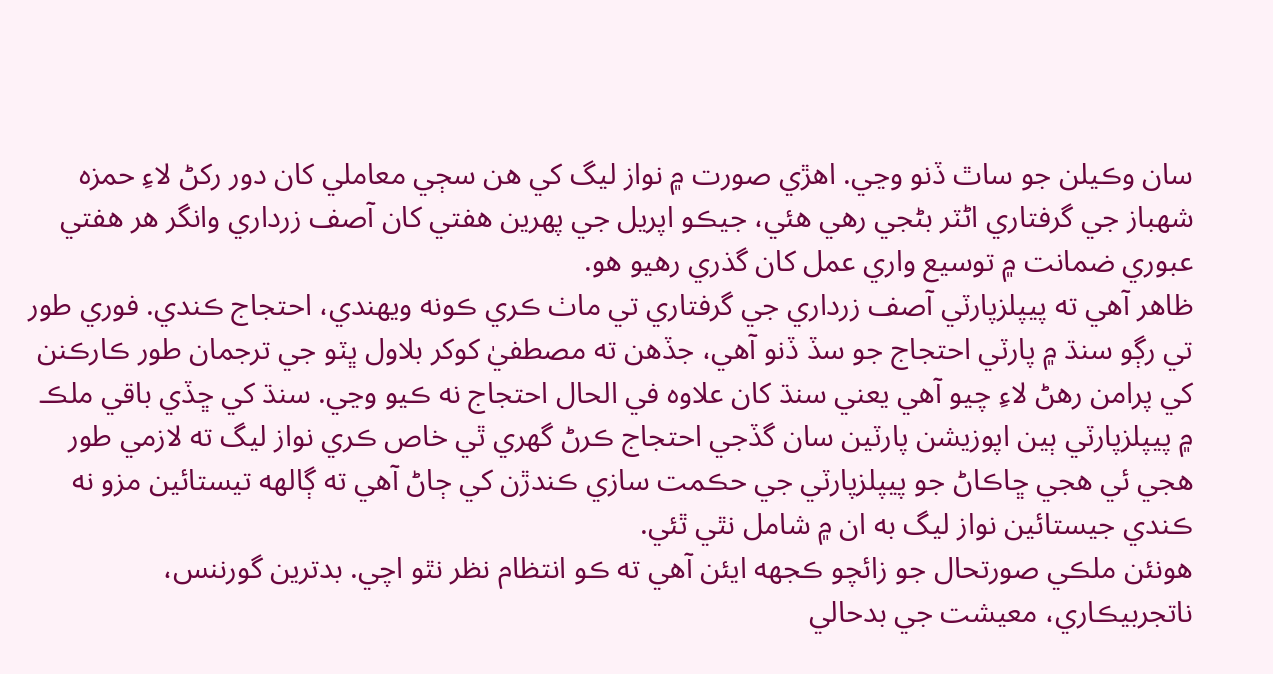سان وڪيلن جو ساٿ ڏنو وڃي. اهڙي صورت ۾ نواز ليگ کي هن سڄي معاملي کان دور رکڻ لاءِ حمزه شهباز جي گرفتاري اڻٽر بڻجي رهي هئي، جيڪو اپريل جي پهرين هفتي کان آصف زرداري وانگر هر هفتي عبوري ضمانت ۾ توسيع واري عمل کان گذري رهيو هو.
ظاهر آهي ته پيپلزپارٽي آصف زرداري جي گرفتاري تي ماٺ ڪري ڪونه ويهندي، احتجاج ڪندي. فوري طور تي رڳو سنڌ ۾ پارٽي احتجاج جو سڏ ڏنو آهي، جڏهن ته مصطفيٰ کوکر بلاول ڀٽو جي ترجمان طور ڪارڪنن کي پرامن رهڻ لاءِ چيو آهي يعني سنڌ کان علاوه في الحال احتجاج نه ڪيو وڃي. سنڌ کي ڇڏي باقي ملڪ ۾ پيپلزپارٽي ٻين اپوزيشن پارٽين سان گڏجي احتجاج ڪرڻ گهري ٿي خاص ڪري نواز ليگ ته لازمي طور هجي ئي هجي ڇاڪاڻ جو پيپلزپارٽي جي حڪمت سازي ڪندڙن کي ڄاڻ آهي ته ڳالهه تيستائين مزو نه ڪندي جيستائين نواز ليگ به ان ۾ شامل نٿي ٿئي.
هونئن ملڪي صورتحال جو زائچو ڪجهه ايئن آهي ته ڪو انتظام نظر نٿو اچي. بدترين گورننس، ناتجربيڪاري، معيشت جي بدحالي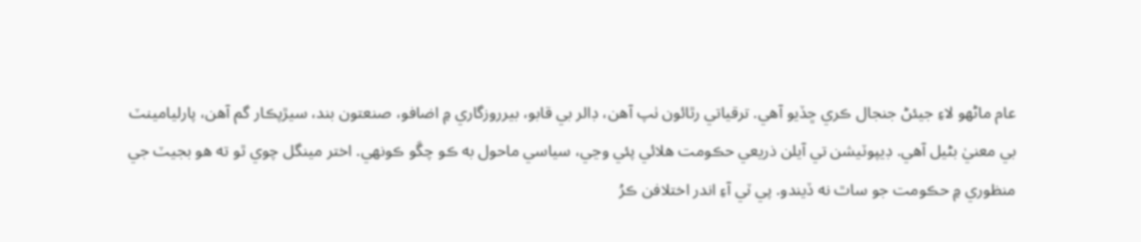عام ماڻهو لاءِ جيئڻ جنجال ڪري ڇڏيو آهي. ترقياتي رٿائون ٺپ آهن، ڊالر بي قابو، بيرروزگاري ۾ اضافو، صنعتون بند، سيڙپڪار گم آهن، پارليامينٽ بي معنيٰ بڻيل آهي. ڊيپوٽيشن تي آيلن ذريعي حڪومت هلائي پئي وڃي، سياسي ماحول به ڪو چڱو ڪونهي. اختر مينگل چوي ٿو ته هو بجيٽ جي منظوري ۾ حڪومت جو ساٿ نه ڏيندو. پي ٽي آءِ اندر اختلافن ڪرُ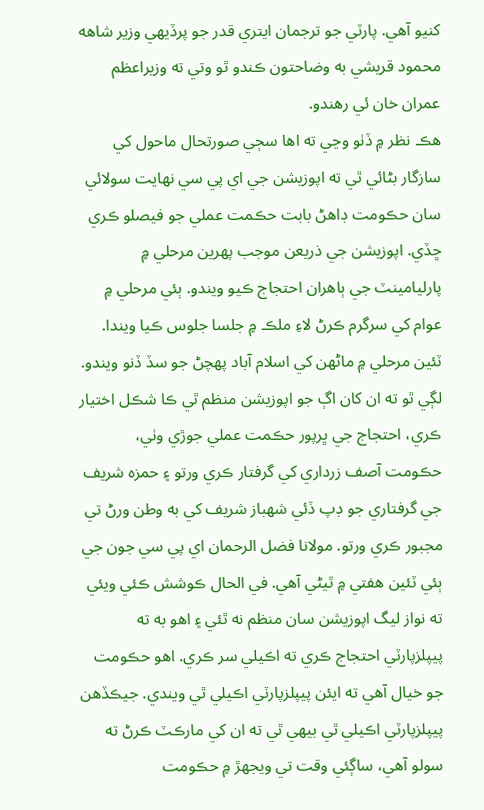کنيو آهي. پارٽي جو ترجمان ايتري قدر جو پرڏيهي وزير شاهه محمود قريشي به وضاحتون ڪندو ٿو وتي ته وزيراعظم عمران خان ئي رهندو.
هڪ نظر ۾ ڏٺو وڃي ته اها سڄي صورتحال ماحول کي سازگار بڻائي ٿي ته اپوزيشن جي اي پي سي نهايت سولائي سان حڪومت ڊاهڻ بابت حڪمت عملي جو فيصلو ڪري ڇڏي. اپوزيشن جي ذريعن موجب پهرين مرحلي ۾ پارليامينٽ جي ٻاهران احتجاج ڪيو ويندو. ٻئي مرحلي ۾ عوام کي سرگرم ڪرڻ لاءِ ملڪ ۾ جلسا جلوس ڪيا ويندا. ٽئين مرحلي ۾ ماڻهن کي اسلام آباد پهچڻ جو سڏ ڏنو ويندو. لڳي ٿو ته ان کان اڳ جو اپوزيشن منظم ٿي ڪا شڪل اختيار ڪري، احتجاج جي ڀرپور حڪمت عملي جوڙي وٺي، حڪومت آصف زرداري کي گرفتار ڪري ورتو ۽ حمزه شريف جي گرفتاري جو ڊپ ڏئي شهباز شريف کي به وطن ورڻ تي مجبور ڪري ورتو. مولانا فضل الرحمان اي پي سي جون جي ٻئي ٽئين هفتي ۾ ٿيڻي آهي. في الحال ڪوشش ڪئي ويئي ته نواز ليگ اپوزيشن سان منظم نه ٿئي ۽ اهو به ته پيپلزپارٽي احتجاج ڪري ته اڪيلي سر ڪري. اهو حڪومت جو خيال آهي ته ايئن پيپلزپارٽي اڪيلي ٿي ويندي. جيڪڏهن پيپلزپارٽي اڪيلي ٿي بيهي ٿي ته ان کي مارڪٽ ڪرڻ ته سولو آهي، ساڳئي وقت تي ويجهڙ ۾ حڪومت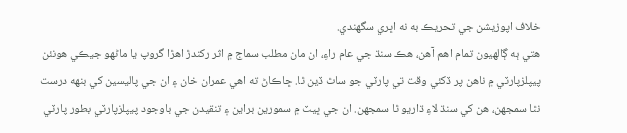خلاف اپوزيشن جي تحريڪ به نه اڀري سگهندي.
هتي ٻه ڳالهيون تمام اهم آهن، هڪ سنڌ جي عام راءِ، ان مان مطلب سماج ۾ اثر رکندڙ اهڙا گروپ يا ماڻهو جيڪي هونئن پيپلزپارٽي ۾ ناهن پر ڏکئي وقت تي پارٽي جو ساٿ ڏين ٿا. ڇاڪاڻ ته اهي عمران خان ۽ ان جي پاليسين کي بنهه درست نٿا سمجهن، هن کي سنڌ لاءِ ڌاريو ٿا سمجهن. ان جي ڀيٽ ۾ سمورين براين ۽ تنقيدن جي باوجود پيپلزپارٽي بطور پارٽي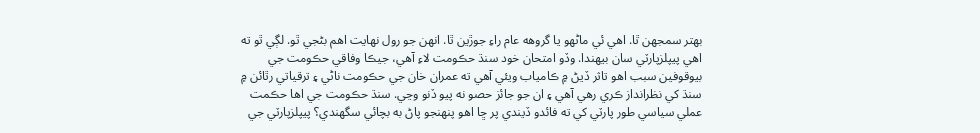بهتر سمجهن ٿا. اهي ئي ماڻهو يا گروهه عام راءِ جوڙين ٿا. انهن جو رول نهايت اهم بڻجي ٿو. لڳي ٿو ته اهي پيپلزپارٽي سان بيهندا. وڏو امتحان خود سنڌ حڪومت لاءِ آهي، جيڪا وفاقي حڪومت جي بيوقوفين سبب اهو تاثر ڏيڻ ۾ ڪامياب ويئي آهي ته عمران خان جي حڪومت ناڻي ۽ ترقياتي رٿائن ۾ سنڌ کي نظرانداز ڪري رهي آهي ۽ ان جو جائز حصو نه پيو ڏنو وڃي. سنڌ حڪومت جي اها حڪمت عملي سياسي طور پارٽي کي ته فائدو ڏيندي پر ڇا اهو پنهنجو پاڻ به بچائي سگهندي؟ پيپلزپارٽي جي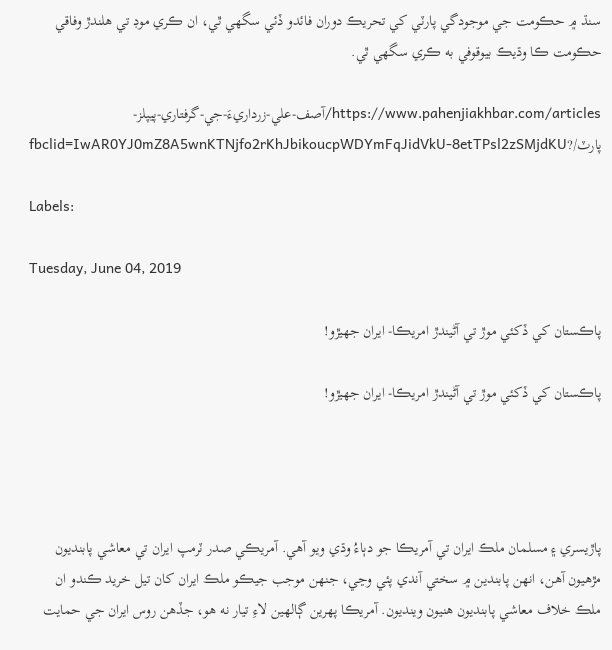سنڌ ۾ حڪومت جي موجودگي پارٽي کي تحريڪ دوران فائدو ڏئي سگهي ٿي، ان ڪري موڊ تي هلندڙ وفاقي حڪومت ڪا وڌيڪ بيوقوفي به ڪري سگهي ٿي.

https://www.pahenjiakhbar.com/articles/آصف-علي-زرداريءَ-جي-گرفتاري-پيپلز-پارٽ/?fbclid=IwAR0YJ0mZ8A5wnKTNjfo2rKhJbikoucpWDYmFqJidVkU-8etTPsl2zSMjdKU

Labels:

Tuesday, June 04, 2019

پاڪستان کي ڏکئي موڙ تي آڻيندڙ امريڪا- ايران جهيڙو!

پاڪستان کي ڏکئي موڙ تي آڻيندڙ امريڪا- ايران جهيڙو!




پاڙيسري ۽ مسلمان ملڪ ايران تي آمريڪا جو دٻاءُ وڌي ويو آهي. آمريڪي صدر ٽرمپ ايران تي معاشي پابنديون مڙهيون آهن، انهن پابندين ۾ سختي آندي پئي وڃي، جنهن موجب جيڪو ملڪ ايران کان تيل خريد ڪندو ان ملڪ خلاف معاشي پابنديون هنيون وينديون. آمريڪا پهرين ڳالهين لاءِ تيار نه هو، جڏهن روس ايران جي حمايت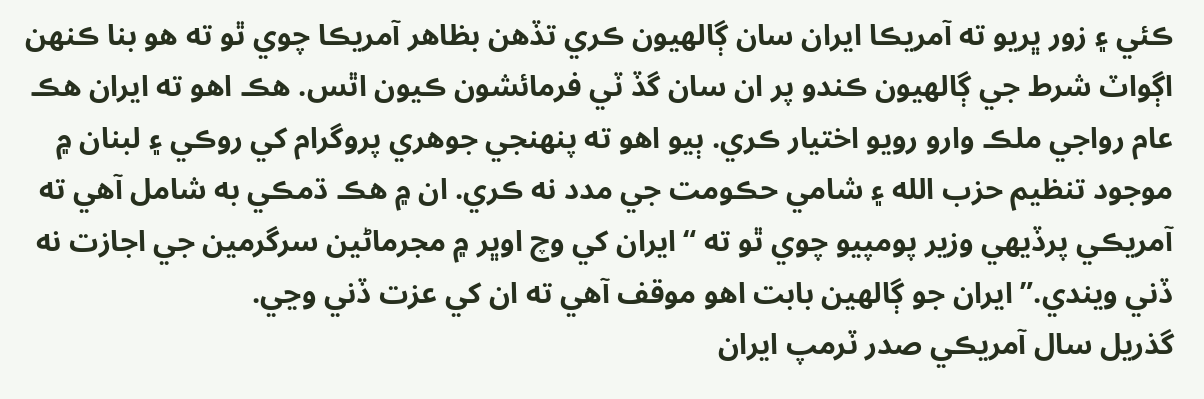ڪئي ۽ زور ڀريو ته آمريڪا ايران سان ڳالهيون ڪري تڏهن بظاهر آمريڪا چوي ٿو ته هو بنا ڪنهن اڳواٽ شرط جي ڳالهيون ڪندو پر ان سان گڏ ٽي فرمائشون ڪيون اٿس. هڪ اهو ته ايران هڪ عام رواجي ملڪ وارو رويو اختيار ڪري. ٻيو اهو ته پنهنجي جوهري پروگرام کي روڪي ۽ لبنان ۾ موجود تنظيم حزب الله ۽ شامي حڪومت جي مدد نه ڪري. ان ۾ هڪ ڌمڪي به شامل آهي ته آمريڪي پرڏيهي وزير پومپيو چوي ٿو ته “ايران کي وچ اوڀر ۾ مجرماڻين سرگرمين جي اجازت نه ڏني ويندي.” ايران جو ڳالهين بابت اهو موقف آهي ته ان کي عزت ڏني وڃي.
گذريل سال آمريڪي صدر ٽرمپ ايران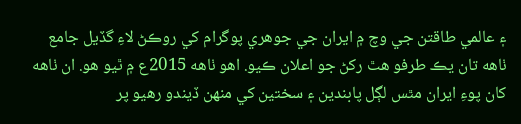۽ عالمي طاقتن جي وچ ۾ ايران جي جوهري پوگرام کي روڪڻ لاءِ گڏيل جامع ٺاهه تان يڪ طرفو هٿ رکڻ جو اعلان ڪيو. اهو ٺاهه 2015ع ۾ ٿيو هو. ان ٺاهه کان پوءِ ايران مٿس لڳل پابندين ۽ سختين کي منهن ڏيندو رهيو پر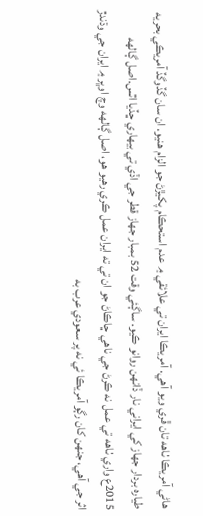هاڻي آمريڪا ٺاهه تان ڦري ويو آهي. آمريڪا ايران تي علائقي ۾ عدم استحڪام پکيڙڻ جو الزام هنيو. ان سان گڏوگڏ آمريڪي بحريه طياره بردار جهاز کي ايراني نار ڏانهن روانو ڪيو. ساڳئي وقت 52 بمبار جهاز قطر جي اڏي تي بيهاري ڇڏيا اٿس.اصل ڳالهه 2015ع واري ٺاهه تي عمل نه ڪرڻ جي ناهي ڇاڪاڻ جو ان تي ته ايران عمل ڪري رهيو هو، اصل ڳالهه وچ اوڀر ۾ ايران جي وڌندڙ اثر جي آهي، جنهن کان رڳو آمريڪا ئي نه پر سعودي عرب به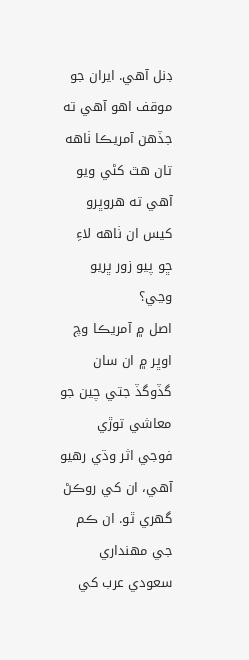ڊنل آهي. ايران جو موقف اهو آهي ته جڏهن آمريڪا ٺاهه تان هٿ کڻي ويو آهي ته هروڀرو کيس ان ٺاهه لاءِ ڇو پيو زور ڀريو وڃي؟
اصل ۾ آمريڪا وچ اوڀر ۾ ان سان گڏوگڏ جتي چين جو معاشي توڙي فوجي اثر وڌي رهيو آهي، ان کي روڪڻ گهري ٿو. ان ڪم جي مهنداري سعودي عرب کي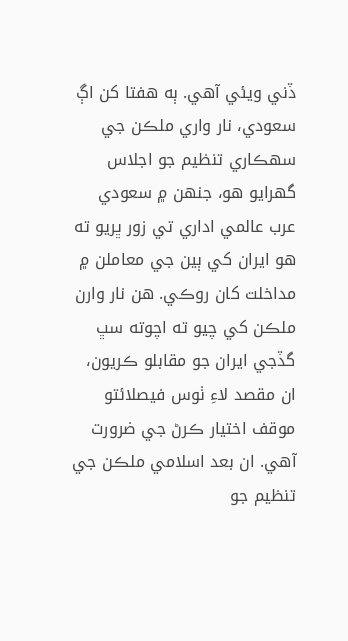ڏني ويئي آهي. ٻه هفتا کن اڳ سعودي، نار واري ملڪن جي سهڪاري تنظيم جو اجلاس گهرايو هو، جنهن ۾ سعودي عرب عالمي اداري تي زور ڀريو ته هو ايران کي ٻين جي معاملن ۾ مداخلت کان روڪي. هن نار وارن ملڪن کي چيو ته اچوته سڀ گڏجي ايران جو مقابلو ڪريون، ان مقصد لاءِ ٺوس فيصلائتو موقف اختيار ڪرڻ جي ضرورت آهي. ان بعد اسلامي ملڪن جي تنظيم جو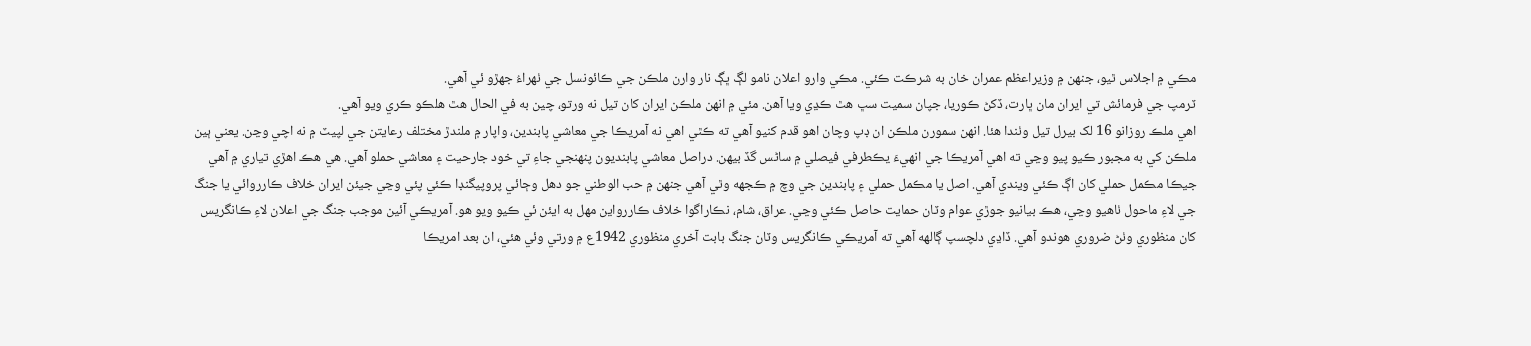مڪي ۾ اجلاس ٿيو، جنهن ۾ وزيراعظم عمران خان به شرڪت ڪئي. مڪي وارو اعلان نامو لڳ ڀڳ نار وارن ملڪن جي ڪائونسل جي ٺهراءُ جهڙو ئي آهي.
ٽرمپ جي فرمائش تي ايران مان ڀارت، ڏکڻ ڪوريا، جپان سميت سڀ هٿ ڪڍي ويا آهن. مئي ۾ انهن ملڪن ايران کان تيل نه ورتو، چين به في الحال هٿ هلڪو ڪري ويو آهي.
اهي ملڪ روزانو 16 لک بيرل تيل وٺندا هئا. انهن سمورن ملڪن ان ڊپ وچان اهو قدم کنيو آهي ته ڪٿي اهي نه آمريڪا جي معاشي پابندين، واپار ۾ ملندڙ مختلف رعايتن جي لپيٽ ۾ نه اچي وڃن. يعني ٻين ملڪن کي به مجبور ڪيو پيو وڃي ته اهي آمريڪا جي انهيءَ يڪطرفي فيصلي ۾ ساڻس گڏ بيهن. دراصل معاشي پابنديون پنهنجي جاءِ تي خود جارحيت ۽ معاشي حملو آهي. هي هڪ اهڙي تياري ۾ آهي جيڪا مڪمل حملي کان اڳ ڪئي ويندي آهي. اصل يا مڪمل حملي ۽ پابندين جي وچ ۾ ڪجهه وٿي آهي جنهن ۾ حب الوطني جو دهل وڄائي پروپيگنڊا ڪئي پئي وڃي جيئن ايران خلاف ڪارروائي يا جنگ جي لاءِ ماحول ٺاهيو وڃي، هڪ بيانيو جوڙي عوام وٽان حمايت حاصل ڪئي وڃي. عراق، شام، نڪاراگوا خلاف ڪاررواين مهل به ايئن ئي ڪيو ويو هو. آمريڪي آئين موجب جنگ جي اعلان لاءِ ڪانگريس کان منظوري وٺڻ ضروري هوندو آهي. ڏاڍي دلچسپ ڳالهه آهي ته آمريڪي ڪانگريس وٽان جنگ بابت آخري منظوري 1942ع ۾ ورتي وئي هئي، ان بعد امريڪا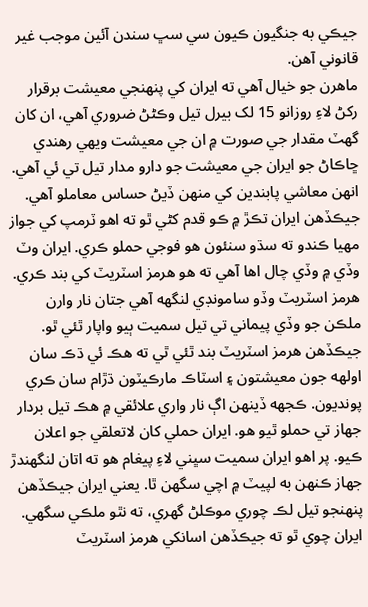جيڪي به جنگيون ڪيون سي سڀ سندن آئين موجب غير قانوني آهن.
ماهرن جو خيال آهي ته ايران کي پنهنجي معيشت برقرار رکڻ لاءِ روزانو 15 لک بيرل تيل وڪڻڻ ضروري آهي، ان کان گهٽ مقدار جي صورت ۾ ان جي معيشت ويهي رهندي ڇاڪاڻ جو ايران جي معيشت جو دارو مدار تيل تي ئي آهي. انهن معاشي پابندين کي منهن ڏيڻ حساس معاملو آهي. جيڪڏهن ايران تڪڙ ۾ ڪو قدم کڻي ٿو ته اهو ٽرمپ کي جواز مهيا ڪندو ته سڌو سنئون هو فوجي حملو ڪري. ايران وٽ وڏي ۾ وڏي چال اها آهي ته هو هرمز اسٽريٽ کي بند ڪري. هرمز اسٽريٽ وڏو سامونڊي لنگهه آهي جتان نار وارن ملڪن جو وڏي پيماني تي تيل سميت ٻيو واپار ٿئي ٿو. جيڪڏهن هرمز اسٽريٽ بند ٿئي ٿي ته هڪ ئي ڌڪ سان اولهه جون معيشتون ۽ اسٽاڪ مارڪيٽون ڌڙام سان ڪري پونديون. ڪجهه ڏينهن اڳ نار واري علائقي ۾ هڪ تيل بردار جهاز تي حملو ٿيو هو. ايران حملي کان لاتعلقي جو اعلان ڪيو. پر اهو ايران سميت سڀني لاءِ پيغام هو ته اتان لنگهندڙ جهاز ڪنهن به لپيٽ ۾ اچي سگهن ٿا. يعني ايران جيڪڏهن پنهنجو تيل لڪ چوري موڪلڻ گهري، ته نٿو ملڪي سگهي.
ايران چوي ٿو ته جيڪڏهن اسانکي هرمز اسٽريٽ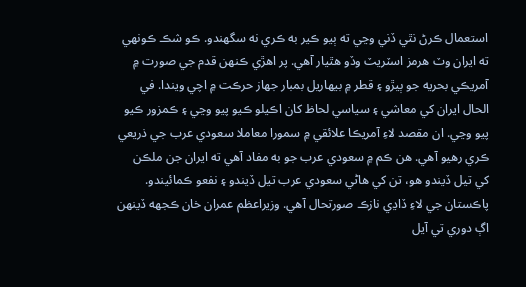استعمال ڪرڻ نٿي ڏني وڃي ته ٻيو ڪير به ڪري نه سگهندو. ڪو شڪ ڪونهي ته ايران وٽ هرمز اسٽريٽ وڏو هٿيار آهي. پر اهڙي ڪنهن قدم جي صورت ۾ آمريڪي بحريه جو ٻيڙو ۽ قطر ۾ بيهاريل بمبار جهاز حرڪت ۾ اچي ويندا. في الحال ايران کي معاشي ۽ سياسي لحاظ کان اڪيلو ڪيو پيو وڃي ۽ ڪمزور ڪيو پيو وڃي. ان مقصد لاءِ آمريڪا علائقي ۾ سمورا معاملا سعودي عرب جي ذريعي ڪري رهيو آهي. هن ڪم ۾ سعودي عرب جو به مفاد آهي ته ايران جن ملڪن کي تيل ڏيندو هو، تن کي هاڻي سعودي عرب تيل ڏيندو ۽ نفعو ڪمائيندو.
پاڪستان جي لاءِ ڏاڍي نازڪ صورتحال آهي. وزيراعظم عمران خان ڪجهه ڏينهن اڳ دوري تي آيل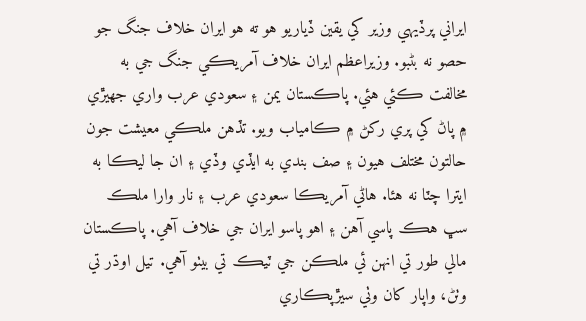ايراني پرڏيهي وزير کي يقين ڏياريو هو ته هو ايران خلاف جنگ جو حصو نه بڻبو. وزيراعظم ايران خلاف آمريڪي جنگ جي به مخالفت ڪئي هئي. پاڪستان يمن ۽ سعودي عرب واري جهيڙي ۾ پاڻ کي پري رکڻ ۾ ڪامياب ويو. تڏهن ملڪي معيشت جون حالتون مختلف هيون ۽ صف بندي به ايڏي وڏي ۽ ان جا ليڪا به ايترا چٽا نه هئا. هاڻي آمريڪا سعودي عرب ۽ نار وارا ملڪ سڀ هڪ پاسي آهن ۽ اهو پاسو ايران جي خلاف آهي. پاڪستان مالي طور تي انهن ئي ملڪن جي ٽيڪ تي بيٺو آهي. تيل اوڌر تي وٺڻ، واپار کان وٺي سيڙپڪاري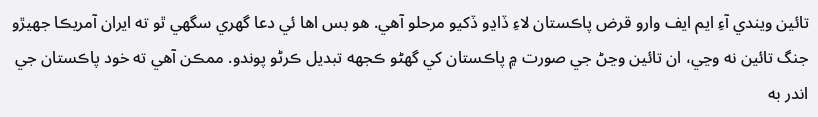تائين ويندي آءِ ايم ايف وارو قرض پاڪستان لاءِ ڏاڍو ڏکيو مرحلو آهي. هو بس اها ئي دعا گهري سگهي ٿو ته ايران آمريڪا جهيڙو جنگ تائين نه وڃي، ان تائين وڃڻ جي صورت ۾ پاڪستان کي گهڻو ڪجهه تبديل ڪرڻو پوندو. ممڪن آهي ته خود پاڪستان جي اندر به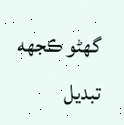گهڻو ڪجهه تبديل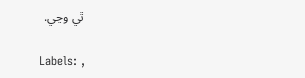ٿي وڃي.

Labels: ,